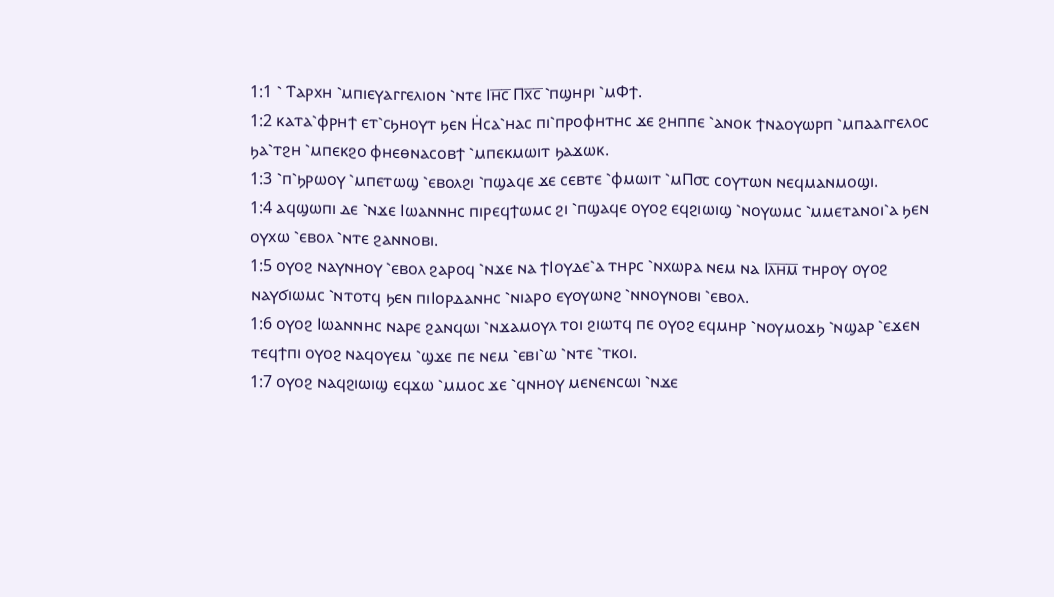1:1 ⳿ Ⲧⲁⲣⲭⲏ ⳿ⲙⲡⲓⲉⲩⲁⲅⲅⲉⲗⲓⲟⲛ ⳿ⲛⲧⲉ Ⲓⲏ̅ⲥ̅ Ⲡⲭ̅ⲥ̅ ⳿ⲡϣⲏⲣⲓ ⳿ⲙⲪϯ.
1:2 ⲕⲁⲧⲁ⳿ⲫⲣⲏϯ ⲉⲧ⳿ⲥϧⲏⲟⲩⲧ ϧⲉⲛ Ⲏ̇ⲥⲁ⳿ⲏⲁⲥ ⲡⲓ⳿ⲡⲣⲟⲫⲏⲧⲏⲥ ϫⲉ ϩⲏⲡⲡⲉ ⳿ⲁⲛⲟⲕ ϯⲛⲁⲟⲩⲱⲣⲡ ⳿ⲙⲡⲁⲁⲅⲅⲉⲗⲟⲥ ϧⲁ⳿ⲧϩⲏ ⳿ⲙⲡⲉⲕϩⲟ ⲫⲏⲉⲑⲛⲁⲥⲟⲃϯ ⳿ⲙⲡⲉⲕⲙⲱⲓⲧ ϧⲁϫⲱⲕ.
1:3 ⳿ⲡ⳿ϧⲣⲱⲟⲩ ⳿ⲙⲡⲉⲧⲱϣ ⳿ⲉⲃⲟⲗϩⲓ ⳿ⲡϣⲁϥⲉ ϫⲉ ⲥⲉⲃⲧⲉ ⳿ⲫⲙⲱⲓⲧ ⳿ⲙⲠ⳪ ⲥⲟⲩⲧⲱⲛ ⲛⲉϥⲙⲁⲛⲙⲟϣⲓ.
1:4 ⲁϥϣⲱⲡⲓ ⲇⲉ ⳿ⲛϫⲉ Ⲓⲱⲁⲛⲛⲏⲥ ⲡⲓⲣⲉϥϯⲱⲙⲥ ϩⲓ ⳿ⲡϣⲁϥⲉ ⲟⲩⲟϩ ⲉϥϩⲓⲱⲓϣ ⳿ⲛⲟⲩⲱⲙⲥ ⳿ⲙⲙⲉⲧⲁⲛⲟⲓ⳿ⲁ ϧⲉⲛ ⲟⲩⲭⲱ ⳿ⲉⲃⲟⲗ ⳿ⲛⲧⲉ ϩⲁⲛⲛⲟⲃⲓ.
1:5 ⲟⲩⲟϩ ⲛⲁⲩⲛⲏⲟⲩ ⳿ⲉⲃⲟⲗ ϩⲁⲣⲟϥ ⳿ⲛϫⲉ ⲛⲁ ϯⲒⲟⲩⲇⲉ⳿ⲁ ⲧⲏⲣⲥ ⳿ⲛⲭⲱⲣⲁ ⲛⲉⲙ ⲛⲁ Ⲓⲗ̅ⲏ̅ⲙ̅ ⲧⲏⲣⲟⲩ ⲟⲩⲟϩ ⲛⲁⲩϭⲓⲱⲙⲥ ⳿ⲛⲧⲟⲧϥ ϧⲉⲛ ⲡⲓⲒⲟⲣⲇⲁⲛⲏⲥ ⳿ⲛⲓⲁⲣⲟ ⲉⲩⲟⲩⲱⲛϩ ⳿ⲛⲛⲟⲩⲛⲟⲃⲓ ⳿ⲉⲃⲟⲗ.
1:6 ⲟⲩⲟϩ Ⲓⲱⲁⲛⲛⲏⲥ ⲛⲁⲣⲉ ϩⲁⲛϥⲱⲓ ⳿ⲛϫⲁⲙⲟⲩⲗ ⲧⲟⲓ ϩⲓⲱⲧϥ ⲡⲉ ⲟⲩⲟϩ ⲉϥⲙⲏⲣ ⳿ⲛⲟⲩⲙⲟϫϧ ⳿ⲛϣⲁⲣ ⳿ⲉϫⲉⲛ ⲧⲉϥϯⲡⲓ ⲟⲩⲟϩ ⲛⲁϥⲟⲩⲉⲙ ⳿ϣϫⲉ ⲡⲉ ⲛⲉⲙ ⳿ⲉⲃⲓ⳿ⲱ ⳿ⲛⲧⲉ ⳿ⲧⲕⲟⲓ.
1:7 ⲟⲩⲟϩ ⲛⲁϥϩⲓⲱⲓϣ ⲉϥϫⲱ ⳿ⲙⲙⲟⲥ ϫⲉ ⳿ϥⲛⲏⲟⲩ ⲙⲉⲛⲉⲛⲥⲱⲓ ⳿ⲛϫⲉ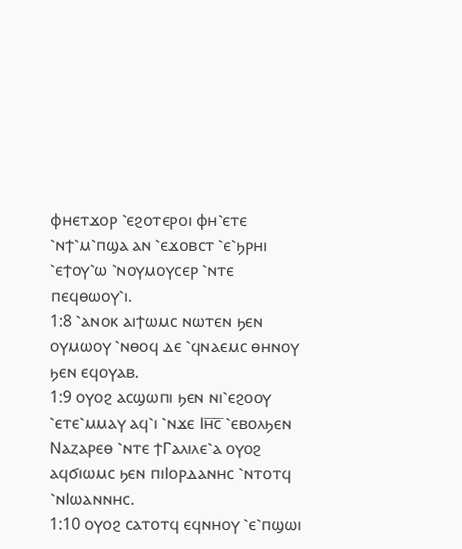ⲫⲏⲉⲧϫⲟⲣ ⳿ⲉϩⲟⲧⲉⲣⲟⲓ ⲫⲏ⳿ⲉⲧⲉ ⳿ⲛϯ⳿ⲙ⳿ⲡϣⲁ ⲁⲛ ⳿ⲉϫⲟⲃⲥⲧ ⳿ⲉ⳿ϧⲣⲏⲓ ⳿ⲉϯⲟⲩ⳿ⲱ ⳿ⲛⲟⲩⲙⲟⲩⲥⲉⲣ ⳿ⲛⲧⲉ ⲡⲉϥⲑⲱⲟⲩ⳿ⲓ.
1:8 ⳿ⲁⲛⲟⲕ ⲁⲓϯⲱⲙⲥ ⲛⲱⲧⲉⲛ ϧⲉⲛ ⲟⲩⲙⲱⲟⲩ ⳿ⲛⲑⲟϥ ⲇⲉ ⳿ϥⲛⲁⲉⲙⲥ ⲑⲏⲛⲟⲩ ϧⲉⲛ ⲉϥⲟⲩⲁⲃ.
1:9 ⲟⲩⲟϩ ⲁⲥϣⲱⲡⲓ ϧⲉⲛ ⲛⲓ⳿ⲉϩⲟⲟⲩ ⳿ⲉⲧⲉ⳿ⲙⲙⲁⲩ ⲁϥ⳿ⲓ ⳿ⲛϫⲉ Ⲓⲏ̅ⲥ̅ ⳿ⲉⲃⲟⲗϧⲉⲛ Ⲛⲁⲍⲁⲣⲉⲑ ⳿ⲛⲧⲉ ϯⲄⲁⲗⲓⲗⲉ⳿ⲁ ⲟⲩⲟϩ ⲁϥϭⲓⲱⲙⲥ ϧⲉⲛ ⲡⲓⲒⲟⲣⲇⲁⲛⲏⲥ ⳿ⲛⲧⲟⲧϥ ⳿ⲛⲒⲱⲁⲛⲛⲏⲥ.
1:10 ⲟⲩⲟϩ ⲥⲁⲧⲟⲧϥ ⲉϥⲛⲏⲟⲩ ⳿ⲉ⳿ⲡϣⲱⲓ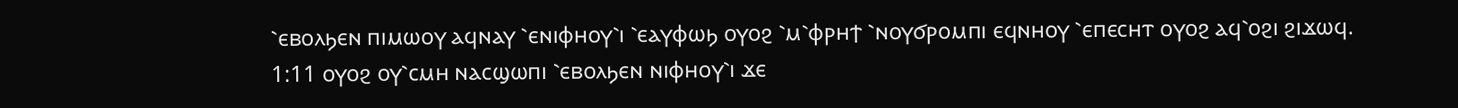⳿ⲉⲃⲟⲗϧⲉⲛ ⲡⲓⲙⲱⲟⲩ ⲁϥⲛⲁⲩ ⳿ⲉⲛⲓⲫⲏⲟⲩ⳿ⲓ ⳿ⲉⲁⲩⲫⲱϧ ⲟⲩⲟϩ ⳿ⲙ⳿ⲫⲣⲏϯ ⳿ⲛⲟⲩϭⲣⲟⲙⲡⲓ ⲉϥⲛⲏⲟⲩ ⳿ⲉⲡⲉⲥⲏⲧ ⲟⲩⲟϩ ⲁϥ⳿ⲟϩⲓ ϩⲓϫⲱϥ.
1:11 ⲟⲩⲟϩ ⲟⲩ⳿ⲥⲙⲏ ⲛⲁⲥϣⲱⲡⲓ ⳿ⲉⲃⲟⲗϧⲉⲛ ⲛⲓⲫⲏⲟⲩ⳿ⲓ ϫⲉ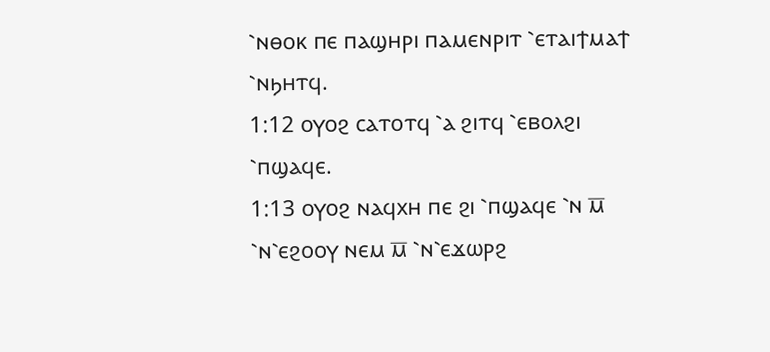⳿ⲛⲑⲟⲕ ⲡⲉ ⲡⲁϣⲏⲣⲓ ⲡⲁⲙⲉⲛⲣⲓⲧ ⳿ⲉⲧⲁⲓϯⲙⲁϯ ⳿ⲛϧⲏⲧϥ.
1:12 ⲟⲩⲟϩ ⲥⲁⲧⲟⲧϥ ⳿ⲁ ϩⲓⲧϥ ⳿ⲉⲃⲟⲗϩⲓ ⳿ⲡϣⲁϥⲉ.
1:13 ⲟⲩⲟϩ ⲛⲁϥⲭⲏ ⲡⲉ ϩⲓ ⳿ⲡϣⲁϥⲉ ⳿ⲛ ⲙ̅ ⳿ⲛ⳿ⲉϩⲟⲟⲩ ⲛⲉⲙ ⲙ̅ ⳿ⲛ⳿ⲉϫⲱⲣϩ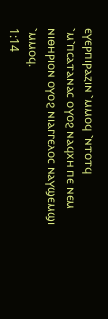ⲉⲩⲉⲣⲡⲓⲣⲁⲍⲓⲛ ⳿ⲙⲙⲟϥ ⳿ⲛⲧⲟⲧϥ ⳿ⲙ⳿ⲡⲥⲁⲧⲁⲛⲁⲥ ⲟⲩⲟϩ ⲛⲁϥⲭⲏ ⲡⲉ ⲛⲉⲙ ⲛⲓⲑⲏⲣⲓⲟⲛ ⲟⲩⲟϩ ⲛⲓⲁⲅⲅⲉⲗⲟⲥ ⲛⲁⲩϣⲉⲙϣⲓ ⳿ⲙⲙⲟϥ.
1:14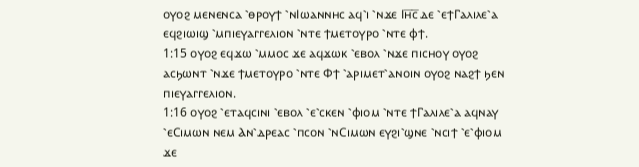ⲟⲩⲟϩ ⲙⲉⲛⲉⲛⲥⲁ ⳿ⲑⲣⲟⲩϯ ⳿ⲛⲒⲱⲁⲛⲛⲏⲥ ⲁϥ⳿ⲓ ⳿ⲛϫⲉ Ⲓⲏ̅ⲥ̅ ⲇⲉ ⳿ⲉϯⲄⲁⲗⲓⲗⲉ⳿ⲁ ⲉϥϩⲓⲱⲓϣ ⳿ⲙⲡⲓⲉⲩⲁⲅⲅⲉⲗⲓⲟⲛ ⳿ⲛⲧⲉ ϯⲙⲉⲧⲟⲩⲣⲟ ⳿ⲛⲧⲉ ⲫϯ.
1:15 ⲟⲩⲟϩ ⲉϥϫⲱ ⳿ⲙⲙⲟⲥ ϫⲉ ⲁϥϫⲱⲕ ⳿ⲉⲃⲟⲗ ⳿ⲛϫⲉ ⲡⲓⲥⲏⲟⲩ ⲟⲩⲟϩ ⲁⲥϧⲱⲛⲧ ⳿ⲛϫⲉ ϯⲙⲉⲧⲟⲩⲣⲟ ⳿ⲛⲧⲉ Ⲫϯ ⳿ⲁⲣⲓⲙⲉⲧ⳿ⲁⲛⲟⲓⲛ ⲟⲩⲟϩ ⲛⲁϩϯ ϧⲉⲛ ⲡⲓⲉⲩⲁⲅⲅⲉⲗⲓⲟⲛ.
1:16 ⲟⲩⲟϩ ⳿ⲉⲧⲁϥⲥⲓⲛⲓ ⳿ⲉⲃⲟⲗ ⳿ⲉ⳿ⲥⲕⲉⲛ ⳿ⲫⲓⲟⲙ ⳿ⲛⲧⲉ ϯⲄⲁⲗⲓⲗⲉ⳿ⲁ ⲁϥⲛⲁⲩ ⳿ⲉⲤⲓⲙⲱⲛ ⲛⲉⲙ Ⲁⲛ⳿ⲇⲣⲉⲁⲥ ⳿ⲡⲥⲟⲛ ⳿ⲛⲤⲓⲙⲱⲛ ⲉⲩϩⲓ⳿ϣⲛⲉ ⳿ⲛⲥⲓϯ ⳿ⲉ⳿ⲫⲓⲟⲙ ϫⲉ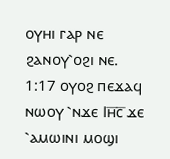ⲟⲩⲏⲓ ⲅⲁⲣ ⲛⲉ ϩⲁⲛⲟⲩ⳿ⲟϩⲓ ⲛⲉ.
1:17 ⲟⲩⲟϩ ⲡⲉϫⲁϥ ⲛⲱⲟⲩ ⳿ⲛϫⲉ Ⲓⲏ̅ⲥ̅ ϫⲉ ⳿ⲁⲙⲱⲓⲛⲓ ⲙⲟϣⲓ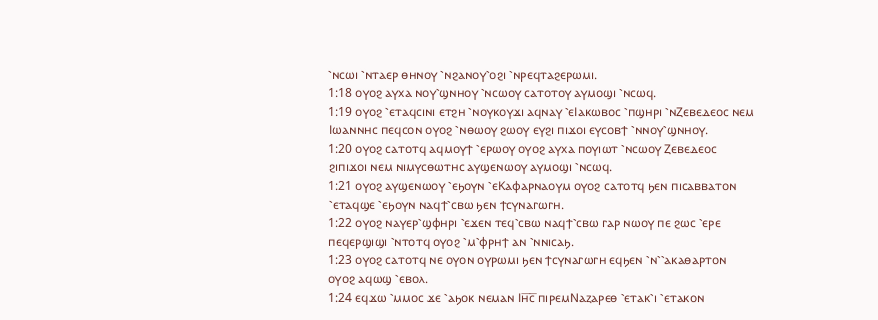⳿ⲛⲥⲱⲓ ⳿ⲛⲧⲁⲉⲣ ⲑⲏⲛⲟⲩ ⳿ⲛϩⲁⲛⲟⲩ⳿ⲟϩⲓ ⳿ⲛⲣⲉϥⲧⲁϩⲉⲣⲱⲙⲓ.
1:18 ⲟⲩⲟϩ ⲁⲩⲭⲁ ⲛⲟⲩ⳿ϣⲛⲏⲟⲩ ⳿ⲛⲥⲱⲟⲩ ⲥⲁⲧⲟⲧⲟⲩ ⲁⲩⲙⲟϣⲓ ⳿ⲛⲥⲱϥ.
1:19 ⲟⲩⲟϩ ⳿ⲉⲧⲁϥⲥⲓⲛⲓ ⲉⲧϩⲏ ⳿ⲛⲟⲩⲕⲟⲩϫⲓ ⲁϥⲛⲁⲩ ⳿ⲉⲒⲁⲕⲱⲃⲟⲥ ⳿ⲡϣⲏⲣⲓ ⳿ⲛⲌⲉⲃⲉⲇⲉⲟⲥ ⲛⲉⲙ Ⲓⲱⲁⲛⲛⲏⲥ ⲡⲉϥⲥⲟⲛ ⲟⲩⲟϩ ⳿ⲛⲑⲱⲟⲩ ϩⲱⲟⲩ ⲉⲩϩⲓ ⲡⲓϫⲟⲓ ⲉⲩⲥⲟⲃϯ ⳿ⲛⲛⲟⲩ⳿ϣⲛⲏⲟⲩ.
1:20 ⲟⲩⲟϩ ⲥⲁⲧⲟⲧϥ ⲁϥⲙⲟⲩϯ ⳿ⲉⲣⲱⲟⲩ ⲟⲩⲟϩ ⲁⲩⲭⲁ ⲡⲟⲩⲓⲱⲧ ⳿ⲛⲥⲱⲟⲩ Ⲍⲉⲃⲉⲇⲉⲟⲥ ϩⲓⲡⲓϫⲟⲓ ⲛⲉⲙ ⲛⲓⲙⲩⲥⲑⲱⲧⲏⲥ ⲁⲩϣⲉⲛⲱⲟⲩ ⲁⲩⲙⲟϣⲓ ⳿ⲛⲥⲱϥ.
1:21 ⲟⲩⲟϩ ⲁⲩϣⲉⲛⲱⲟⲩ ⳿ⲉϧⲟⲩⲛ ⳿ⲉⲔⲁⲫⲁⲣⲛⲁⲟⲩⲙ ⲟⲩⲟϩ ⲥⲁⲧⲟⲧϥ ϧⲉⲛ ⲡⲓⲥⲁⲃⲃⲁⲧⲟⲛ ⳿ⲉⲧⲁϥϣⲉ ⳿ⲉϧⲟⲩⲛ ⲛⲁϥϯ⳿ⲥⲃⲱ ϧⲉⲛ ϯⲥⲩⲛⲁⲅⲱⲅⲏ.
1:22 ⲟⲩⲟϩ ⲛⲁⲩⲉⲣ⳿ϣⲫⲏⲣⲓ ⳿ⲉϫⲉⲛ ⲧⲉϥ⳿ⲥⲃⲱ ⲛⲁϥϯ⳿ⲥⲃⲱ ⲅⲁⲣ ⲛⲱⲟⲩ ⲡⲉ ϩⲱⲥ ⳿ⲉⲣⲉ ⲡⲉϥⲉⲣϣⲓϣⲓ ⳿ⲛⲧⲟⲧϥ ⲟⲩⲟϩ ⳿ⲙ⳿ⲫⲣⲏϯ ⲁⲛ ⳿ⲛⲛⲓⲥⲁϧ.
1:23 ⲟⲩⲟϩ ⲥⲁⲧⲟⲧϥ ⲛⲉ ⲟⲩⲟⲛ ⲟⲩⲣⲱⲙⲓ ϧⲉⲛ ϯⲥⲩⲛⲁⲅⲱⲅⲏ ⲉϥϧⲉⲛ ⳿ⲛ⳿⳿ⲁⲕⲁⲑⲁⲣⲧⲟⲛ ⲟⲩⲟϩ ⲁϥⲱϣ ⳿ⲉⲃⲟⲗ.
1:24 ⲉϥϫⲱ ⳿ⲙⲙⲟⲥ ϫⲉ ⳿ⲁϧⲟⲕ ⲛⲉⲙⲁⲛ Ⲓⲏ̅ⲥ̅ ⲡⲓⲣⲉⲙⲚⲁⲍⲁⲣⲉⲑ ⳿ⲉⲧⲁⲕ⳿ⲓ ⳿ⲉⲧⲁⲕⲟⲛ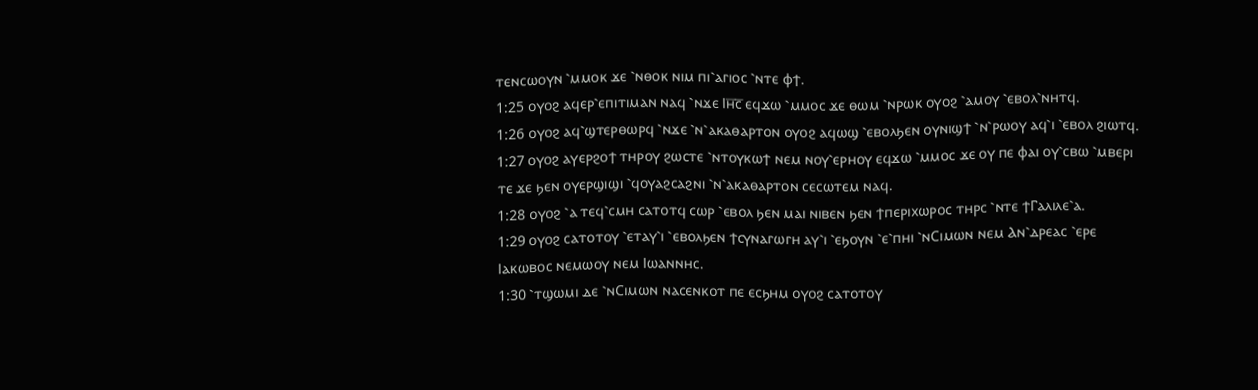ⲧⲉⲛⲥⲱⲟⲩⲛ ⳿ⲙⲙⲟⲕ ϫⲉ ⳿ⲛⲑⲟⲕ ⲛⲓⲙ ⲡⲓ⳿ⲁⲅⲓⲟⲥ ⳿ⲛⲧⲉ ⲫϯ.
1:25 ⲟⲩⲟϩ ⲁϥⲉⲣ⳿ⲉⲡⲓⲧⲓⲙⲁⲛ ⲛⲁϥ ⳿ⲛϫⲉ Ⲓⲏ̅ⲥ̅ ⲉϥϫⲱ ⳿ⲙⲙⲟⲥ ϫⲉ ⲑⲱⲙ ⳿ⲛⲣⲱⲕ ⲟⲩⲟϩ ⳿ⲁⲙⲟⲩ ⳿ⲉⲃⲟⲗ⳿ⲛⲏⲧϥ.
1:26 ⲟⲩⲟϩ ⲁϥ⳿ϣⲧⲉⲣⲑⲱⲣϥ ⳿ⲛϫⲉ ⳿ⲛ⳿ⲁⲕⲁⲑⲁⲣⲧⲟⲛ ⲟⲩⲟϩ ⲁϥⲱϣ ⳿ⲉⲃⲟⲗϧⲉⲛ ⲟⲩⲛⲓϣϯ ⳿ⲛ⳿ⲣⲱⲟⲩ ⲁϥ⳿ⲓ ⳿ⲉⲃⲟⲗ ϩⲓⲱⲧϥ.
1:27 ⲟⲩⲟϩ ⲁⲩⲉⲣϩⲟϯ ⲧⲏⲣⲟⲩ ϩⲱⲥⲧⲉ ⳿ⲛⲧⲟⲩⲕⲱϯ ⲛⲉⲙ ⲛⲟⲩ⳿ⲉⲣⲏⲟⲩ ⲉϥϫⲱ ⳿ⲙⲙⲟⲥ ϫⲉ ⲟⲩ ⲡⲉ ⲫⲁⲓ ⲟⲩ⳿ⲥⲃⲱ ⳿ⲙⲃⲉⲣⲓ ⲧⲉ ϫⲉ ϧⲉⲛ ⲟⲩⲉⲣϣⲓϣⲓ ⳿ϥⲟⲩⲁϩⲥⲁϩⲛⲓ ⳿ⲛ⳿ⲁⲕⲁⲑⲁⲣⲧⲟⲛ ⲥⲉⲥⲱⲧⲉⲙ ⲛⲁϥ.
1:28 ⲟⲩⲟϩ ⳿ⲁ ⲧⲉϥ⳿ⲥⲙⲏ ⲥⲁⲧⲟⲧϥ ⲥⲱⲣ ⳿ⲉⲃⲟⲗ ϧⲉⲛ ⲙⲁⲓ ⲛⲓⲃⲉⲛ ϧⲉⲛ ϯⲡⲉⲣⲓⲭⲱⲣⲟⲥ ⲧⲏⲣⲥ ⳿ⲛⲧⲉ ϯⲄⲁⲗⲓⲗⲉ⳿ⲁ.
1:29 ⲟⲩⲟϩ ⲥⲁⲧⲟⲧⲟⲩ ⳿ⲉⲧⲁⲩ⳿ⲓ ⳿ⲉⲃⲟⲗϧⲉⲛ ϯⲥⲩⲛⲁⲅⲱⲅⲏ ⲁⲩ⳿ⲓ ⳿ⲉϧⲟⲩⲛ ⳿ⲉ⳿ⲡⲏⲓ ⳿ⲛⲤⲓⲙⲱⲛ ⲛⲉⲙ Ⲁⲛ⳿ⲇⲣⲉⲁⲥ ⳿ⲉⲣⲉ Ⲓⲁⲕⲱⲃⲟⲥ ⲛⲉⲙⲱⲟⲩ ⲛⲉⲙ Ⲓⲱⲁⲛⲛⲏⲥ.
1:30 ⳿ⲧϣⲱⲙⲓ ⲇⲉ ⳿ⲛⲤⲓⲙⲱⲛ ⲛⲁⲥⲉⲛⲕⲟⲧ ⲡⲉ ⲉⲥϧⲏⲙ ⲟⲩⲟϩ ⲥⲁⲧⲟⲧⲟⲩ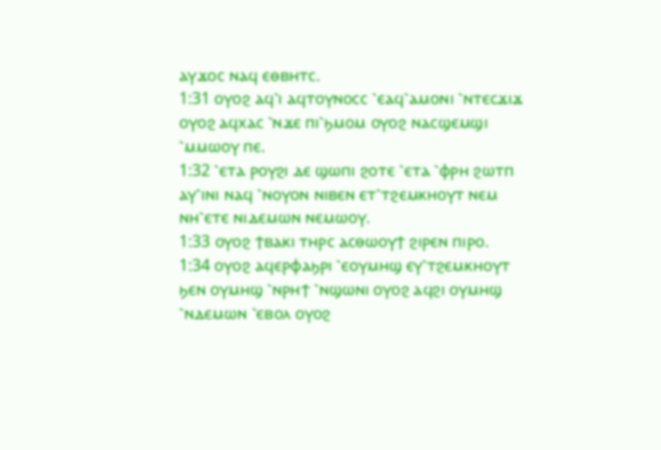ⲁⲩϫⲟⲥ ⲛⲁϥ ⲉⲑⲃⲏⲧⲥ.
1:31 ⲟⲩⲟϩ ⲁϥ⳿ⲓ ⲁϥⲧⲟⲩⲛⲟⲥⲥ ⳿ⲉⲁϥ⳿ⲁⲙⲟⲛⲓ ⳿ⲛⲧⲉⲥϫⲓϫ ⲟⲩⲟϩ ⲁϥⲭⲁⲥ ⳿ⲛϫⲉ ⲡⲓ⳿ϧⲙⲟⲙ ⲟⲩⲟϩ ⲛⲁⲥϣⲉⲙϣⲓ ⳿ⲙⲙⲱⲟⲩ ⲡⲉ.
1:32 ⳿ⲉⲧⲁ ⲣⲟⲩϩⲓ ⲇⲉ ϣⲱⲡⲓ ϩⲟⲧⲉ ⳿ⲉⲧⲁ ⳿ⲫⲣⲏ ϩⲱⲧⲡ ⲁⲩ⳿ⲓⲛⲓ ⲛⲁϥ ⳿ⲛⲟⲩⲟⲛ ⲛⲓⲃⲉⲛ ⲉⲧ⳿ⲧϩⲉⲙⲕⲏⲟⲩⲧ ⲛⲉⲙ ⲛⲏ⳿ⲉⲧⲉ ⲛⲓⲇⲉⲙⲱⲛ ⲛⲉⲙⲱⲟⲩ.
1:33 ⲟⲩⲟϩ ϯⲃⲁⲕⲓ ⲧⲏⲣⲥ ⲁⲥⲑⲱⲟⲩϯ ϩⲓⲣⲉⲛ ⲡⲓⲣⲟ.
1:34 ⲟⲩⲟϩ ⲁϥⲉⲣⲫⲁϧⲣⲓ ⳿ⲉⲟⲩⲙⲏϣ ⲉⲩ⳿ⲧϩⲉⲙⲕⲏⲟⲩⲧ ϧⲉⲛ ⲟⲩⲙⲏϣ ⳿ⲛⲣⲏϯ ⳿ⲛϣⲱⲛⲓ ⲟⲩⲟϩ ⲁϥϩⲓ ⲟⲩⲙⲏϣ ⳿ⲛⲇⲉⲙⲱⲛ ⳿ⲉⲃⲟⲗ ⲟⲩⲟϩ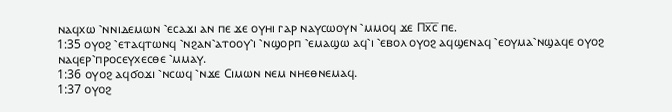ⲛⲁϥⲭⲱ ⳿ⲛⲛⲓⲇⲉⲙⲱⲛ ⳿ⲉⲥⲁϫⲓ ⲁⲛ ⲡⲉ ϫⲉ ⲟⲩⲏⲓ ⲅⲁⲣ ⲛⲁⲩⲥⲱⲟⲩⲛ ⳿ⲙⲙⲟϥ ϫⲉ Ⲡⲭ̅ⲥ̅ ⲡⲉ.
1:35 ⲟⲩⲟϩ ⳿ⲉⲧⲁϥⲧⲱⲛϥ ⳿ⲛϩⲁⲛ⳿ⲁⲧⲟⲟⲩ⳿ⲓ ⳿ⲛϣⲟⲣⲡ ⳿ⲉⲙⲁϣⲱ ⲁϥ⳿ⲓ ⳿ⲉⲃⲟⲗ ⲟⲩⲟϩ ⲁϥϣⲉⲛⲁϥ ⳿ⲉⲟⲩⲙⲁ⳿ⲛϣⲁϥⲉ ⲟⲩⲟϩ ⲛⲁϥⲉⲣ⳿ⲡⲣⲟⲥⲉⲩⲭⲉⲥⲑⲉ ⳿ⲙⲙⲁⲩ.
1:36 ⲟⲩⲟϩ ⲁϥϭⲟϫⲓ ⳿ⲛⲥⲱϥ ⳿ⲛϫⲉ Ⲥⲓⲙⲱⲛ ⲛⲉⲙ ⲛⲏⲉⲑⲛⲉⲙⲁϥ.
1:37 ⲟⲩⲟϩ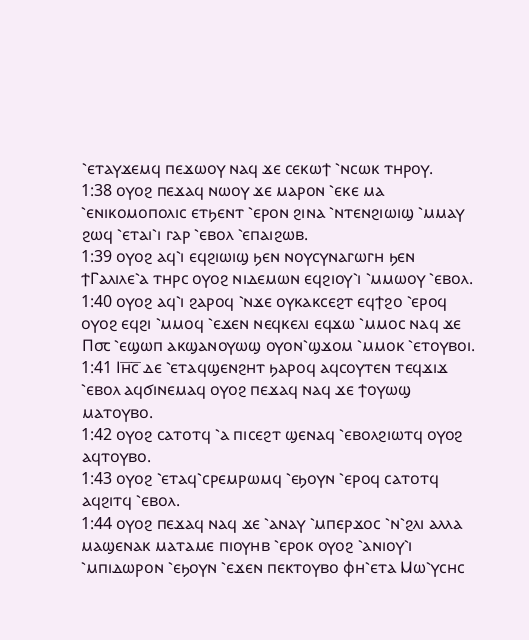⳿ⲉⲧⲁⲩϫⲉⲙϥ ⲡⲉϫⲱⲟⲩ ⲛⲁϥ ϫⲉ ⲥⲉⲕⲱϯ ⳿ⲛⲥⲱⲕ ⲧⲏⲣⲟⲩ.
1:38 ⲟⲩⲟϩ ⲡⲉϫⲁϥ ⲛⲱⲟⲩ ϫⲉ ⲙⲁⲣⲟⲛ ⳿ⲉⲕⲉ ⲙⲁ ⳿ⲉⲛⲓⲕⲟⲙⲟⲡⲟⲗⲓⲥ ⲉⲧϧⲉⲛⲧ ⳿ⲉⲣⲟⲛ ϩⲓⲛⲁ ⳿ⲛⲧⲉⲛϩⲓⲱⲓϣ ⳿ⲙⲙⲁⲩ ϩⲱϥ ⳿ⲉⲧⲁⲓ⳿ⲓ ⲅⲁⲣ ⳿ⲉⲃⲟⲗ ⳿ⲉⲡⲁⲓϩⲱⲃ.
1:39 ⲟⲩⲟϩ ⲁϥ⳿ⲓ ⲉϥϩⲓⲱⲓϣ ϧⲉⲛ ⲛⲟⲩⲥⲩⲛⲁⲅⲱⲅⲏ ϧⲉⲛ ϯⲄⲁⲗⲓⲗⲉ⳿ⲁ ⲧⲏⲣⲥ ⲟⲩⲟϩ ⲛⲓⲇⲉⲙⲱⲛ ⲉϥϩⲓⲟⲩ⳿ⲓ ⳿ⲙⲙⲱⲟⲩ ⳿ⲉⲃⲟⲗ.
1:40 ⲟⲩⲟϩ ⲁϥ⳿ⲓ ϩⲁⲣⲟϥ ⳿ⲛϫⲉ ⲟⲩⲕⲁⲕⲥⲉϩⲧ ⲉϥϯϩⲟ ⳿ⲉⲣⲟϥ ⲟⲩⲟϩ ⲉϥϩⲓ ⳿ⲙⲙⲟϥ ⳿ⲉϫⲉⲛ ⲛⲉϥⲕⲉⲗⲓ ⲉϥϫⲱ ⳿ⲙⲙⲟⲥ ⲛⲁϥ ϫⲉ Ⲡ⳪ ⳿ⲉϣⲱⲡ ⲁⲕϣⲁⲛⲟⲩⲱϣ ⲟⲩⲟⲛ⳿ϣϫⲟⲙ ⳿ⲙⲙⲟⲕ ⳿ⲉⲧⲟⲩⲃⲟⲓ.
1:41 Ⲓⲏ̅ⲥ̅ ⲇⲉ ⳿ⲉⲧⲁϥϣⲉⲛϩⲏⲧ ϧⲁⲣⲟϥ ⲁϥⲥⲟⲩⲧⲉⲛ ⲧⲉϥϫⲓϫ ⳿ⲉⲃⲟⲗ ⲁϥϭⲓⲛⲉⲙⲁϥ ⲟⲩⲟϩ ⲡⲉϫⲁϥ ⲛⲁϥ ϫⲉ ϯⲟⲩⲱϣ ⲙⲁⲧⲟⲩⲃⲟ.
1:42 ⲟⲩⲟϩ ⲥⲁⲧⲟⲧϥ ⳿ⲁ ⲡⲓⲥⲉϩⲧ ϣⲉⲛⲁϥ ⳿ⲉⲃⲟⲗϩⲓⲱⲧϥ ⲟⲩⲟϩ ⲁϥⲧⲟⲩⲃⲟ.
1:43 ⲟⲩⲟϩ ⳿ⲉⲧⲁϥ⳿ⲥⲣⲉⲙⲣⲱⲙϥ ⳿ⲉϧⲟⲩⲛ ⳿ⲉⲣⲟϥ ⲥⲁⲧⲟⲧϥ ⲁϥϩⲓⲧϥ ⳿ⲉⲃⲟⲗ.
1:44 ⲟⲩⲟϩ ⲡⲉϫⲁϥ ⲛⲁϥ ϫⲉ ⳿ⲁⲛⲁⲩ ⳿ⲙⲡⲉⲣϫⲟⲥ ⳿ⲛ⳿ϩⲗⲓ ⲁⲗⲗⲁ ⲙⲁϣⲉⲛⲁⲕ ⲙⲁⲧⲁⲙⲉ ⲡⲓⲟⲩⲏⲃ ⳿ⲉⲣⲟⲕ ⲟⲩⲟϩ ⳿ⲁⲛⲓⲟⲩ⳿ⲓ ⳿ⲙⲡⲓⲇⲱⲣⲟⲛ ⳿ⲉϧⲟⲩⲛ ⳿ⲉϫⲉⲛ ⲡⲉⲕⲧⲟⲩⲃⲟ ⲫⲏ⳿ⲉⲧⲁ Ⲙⲱ⳿ⲩⲥⲏⲥ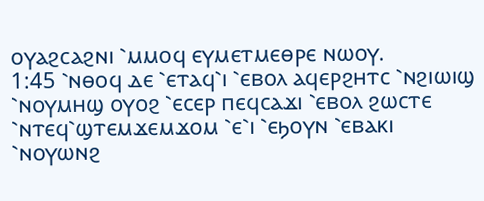ⲟⲩⲁϩⲥⲁϩⲛⲓ ⳿ⲙⲙⲟϥ ⲉⲩⲙⲉⲧⲙⲉⲑⲣⲉ ⲛⲱⲟⲩ.
1:45 ⳿ⲛⲑⲟϥ ⲇⲉ ⳿ⲉⲧⲁϥ⳿ⲓ ⳿ⲉⲃⲟⲗ ⲁϥⲉⲣϩⲏⲧⲥ ⳿ⲛϩⲓⲱⲓϣ ⳿ⲛⲟⲩⲙⲏϣ ⲟⲩⲟϩ ⳿ⲉⲥⲉⲣ ⲡⲉϥⲥⲁϫⲓ ⳿ⲉⲃⲟⲗ ϩⲱⲥⲧⲉ ⳿ⲛⲧⲉϥ⳿ϣⲧⲉⲙϫⲉⲙϫⲟⲙ ⳿ⲉ⳿ⲓ ⳿ⲉϧⲟⲩⲛ ⳿ⲉⲃⲁⲕⲓ ⳿ⲛⲟⲩⲱⲛϩ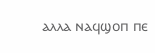ⲁⲗⲗⲁ ⲛⲁϥϣⲟⲡ ⲡⲉ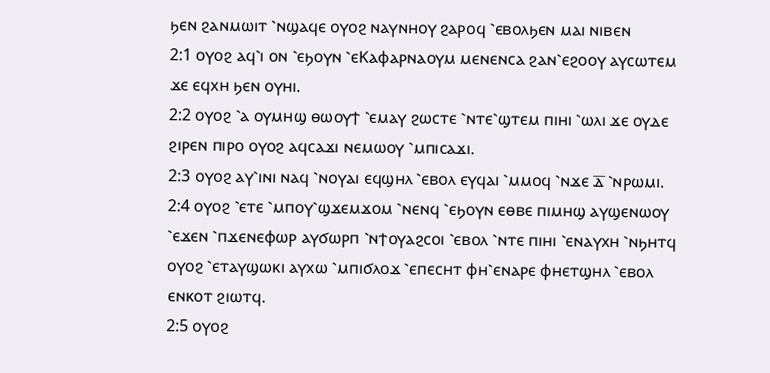ϧⲉⲛ ϩⲁⲛⲙⲱⲓⲧ ⳿ⲛϣⲁϥⲉ ⲟⲩⲟϩ ⲛⲁⲩⲛⲏⲟⲩ ϩⲁⲣⲟϥ ⳿ⲉⲃⲟⲗϧⲉⲛ ⲙⲁⲓ ⲛⲓⲃⲉⲛ
2:1 ⲟⲩⲟϩ ⲁϥ⳿ⲓ ⲟⲛ ⳿ⲉϧⲟⲩⲛ ⳿ⲉⲔⲁⲫⲁⲣⲛⲁⲟⲩⲙ ⲙⲉⲛⲉⲛⲥⲁ ϩⲁⲛ⳿ⲉϩⲟⲟⲩ ⲁⲩⲥⲱⲧⲉⲙ ϫⲉ ⲉϥⲭⲏ ϧⲉⲛ ⲟⲩⲏⲓ.
2:2 ⲟⲩⲟϩ ⳿ⲁ ⲟⲩⲙⲏϣ ⲑⲱⲟⲩϯ ⳿ⲉⲙⲁⲩ ϩⲱⲥⲧⲉ ⳿ⲛⲧⲉ⳿ϣⲧⲉⲙ ⲡⲓⲏⲓ ⳿ⲱⲗⲓ ϫⲉ ⲟⲩⲇⲉ ϩⲓⲣⲉⲛ ⲡⲓⲣⲟ ⲟⲩⲟϩ ⲁϥⲥⲁϫⲓ ⲛⲉⲙⲱⲟⲩ ⳿ⲙⲡⲓⲥⲁϫⲓ.
2:3 ⲟⲩⲟϩ ⲁⲩ⳿ⲓⲛⲓ ⲛⲁϥ ⳿ⲛⲟⲩⲁⲓ ⲉϥϣⲏⲗ ⳿ⲉⲃⲟⲗ ⲉⲩϥⲁⲓ ⳿ⲙⲙⲟϥ ⳿ⲛϫⲉ ⲇ̅ ⳿ⲛⲣⲱⲙⲓ.
2:4 ⲟⲩⲟϩ ⳿ⲉⲧⲉ ⳿ⲙⲡⲟⲩ⳿ϣϫⲉⲙϫⲟⲙ ⳿ⲛⲉⲛϥ ⳿ⲉϧⲟⲩⲛ ⲉⲑⲃⲉ ⲡⲓⲙⲏϣ ⲁⲩϣⲉⲛⲱⲟⲩ ⳿ⲉϫⲉⲛ ⳿ⲡϫⲉⲛⲉⲫⲱⲣ ⲁⲩϭⲱⲣⲡ ⳿ⲛϯⲟⲩⲁϩⲥⲟⲓ ⳿ⲉⲃⲟⲗ ⳿ⲛⲧⲉ ⲡⲓⲏⲓ ⳿ⲉⲛⲁⲩⲭⲏ ⳿ⲛϧⲏⲧϥ ⲟⲩⲟϩ ⳿ⲉⲧⲁⲩϣⲱⲕⲓ ⲁⲩⲭⲱ ⳿ⲙⲡⲓϭⲗⲟϫ ⳿ⲉⲡⲉⲥⲏⲧ ⲫⲏ⳿ⲉⲛⲁⲣⲉ ⲫⲏⲉⲧϣⲏⲗ ⳿ⲉⲃⲟⲗ ⲉⲛⲕⲟⲧ ϩⲓⲱⲧϥ.
2:5 ⲟⲩⲟϩ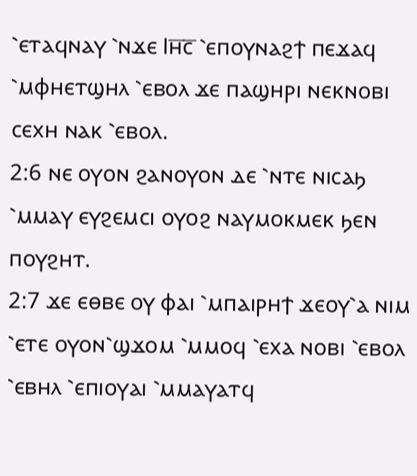⳿ⲉⲧⲁϥⲛⲁⲩ ⳿ⲛϫⲉ Ⲓⲏ̅ⲥ̅ ⳿ⲉⲡⲟⲩⲛⲁϩϯ ⲡⲉϫⲁϥ ⳿ⲙⲫⲏⲉⲧϣⲏⲗ ⳿ⲉⲃⲟⲗ ϫⲉ ⲡⲁϣⲏⲣⲓ ⲛⲉⲕⲛⲟⲃⲓ ⲥⲉⲭⲏ ⲛⲁⲕ ⳿ⲉⲃⲟⲗ.
2:6 ⲛⲉ ⲟⲩⲟⲛ ϩⲁⲛⲟⲩⲟⲛ ⲇⲉ ⳿ⲛⲧⲉ ⲛⲓⲥⲁϧ ⳿ⲙⲙⲁⲩ ⲉⲩϩⲉⲙⲥⲓ ⲟⲩⲟϩ ⲛⲁⲩⲙⲟⲕⲙⲉⲕ ϧⲉⲛ ⲡⲟⲩϩⲏⲧ.
2:7 ϫⲉ ⲉⲑⲃⲉ ⲟⲩ ⲫⲁⲓ ⳿ⲙⲡⲁⲓⲣⲏϯ ϫⲉⲟⲩ⳿ⲁ ⲛⲓⲙ ⳿ⲉⲧⲉ ⲟⲩⲟⲛ⳿ϣϫⲟⲙ ⳿ⲙⲙⲟϥ ⳿ⲉⲭⲁ ⲛⲟⲃⲓ ⳿ⲉⲃⲟⲗ ⳿ⲉⲃⲏⲗ ⳿ⲉⲡⲓⲟⲩⲁⲓ ⳿ⲙⲙⲁⲩⲁⲧϥ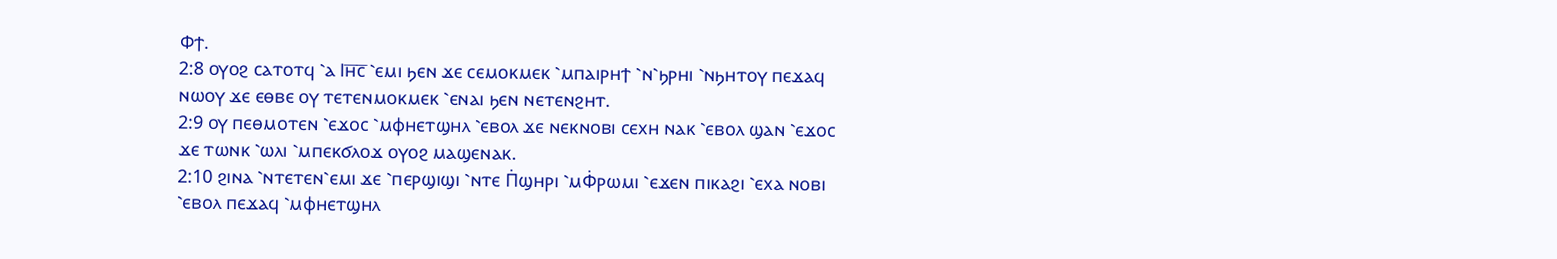Ⲫϯ.
2:8 ⲟⲩⲟϩ ⲥⲁⲧⲟⲧϥ ⳿ⲁ Ⲓⲏ̅ⲥ̅ ⳿ⲉⲙⲓ ϧⲉⲛ ϫⲉ ⲥⲉⲙⲟⲕⲙⲉⲕ ⳿ⲙⲡⲁⲓⲣⲏϯ ⳿ⲛ⳿ϧⲣⲏⲓ ⳿ⲛϧⲏⲧⲟⲩ ⲡⲉϫⲁϥ ⲛⲱⲟⲩ ϫⲉ ⲉⲑⲃⲉ ⲟⲩ ⲧⲉⲧⲉⲛⲙⲟⲕⲙⲉⲕ ⳿ⲉⲛⲁⲓ ϧⲉⲛ ⲛⲉⲧⲉⲛϩⲏⲧ.
2:9 ⲟⲩ ⲡⲉⲑⲙⲟⲧⲉⲛ ⳿ⲉϫⲟⲥ ⳿ⲙⲫⲏⲉⲧϣⲏⲗ ⳿ⲉⲃⲟⲗ ϫⲉ ⲛⲉⲕⲛⲟⲃⲓ ⲥⲉⲭⲏ ⲛⲁⲕ ⳿ⲉⲃⲟⲗ ϣⲁⲛ ⳿ⲉϫⲟⲥ ϫⲉ ⲧⲱⲛⲕ ⳿ⲱⲗⲓ ⳿ⲙⲡⲉⲕϭⲗⲟϫ ⲟⲩⲟϩ ⲙⲁϣⲉⲛⲁⲕ.
2:10 ϩⲓⲛⲁ ⳿ⲛⲧⲉⲧⲉⲛ⳿ⲉⲙⲓ ϫⲉ ⳿ⲡⲉⲣϣⲓϣⲓ ⳿ⲛⲧⲉ Ⲡ̇ϣⲏⲣⲓ ⳿ⲙⲪ̇ⲣⲱⲙⲓ ⳿ⲉϫⲉⲛ ⲡⲓⲕⲁϩⲓ ⳿ⲉⲭⲁ ⲛⲟⲃⲓ ⳿ⲉⲃⲟⲗ ⲡⲉϫⲁϥ ⳿ⲙⲫⲏⲉⲧϣⲏⲗ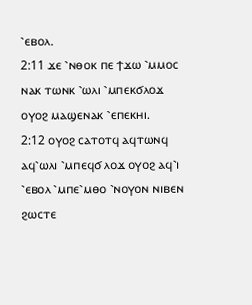⳿ⲉⲃⲟⲗ.
2:11 ϫⲉ ⳿ⲛⲑⲟⲕ ⲡⲉ ϯϫⲱ ⳿ⲙⲙⲟⲥ ⲛⲁⲕ ⲧⲱⲛⲕ ⳿ⲱⲗⲓ ⳿ⲙⲡⲉⲕϭⲗⲟϫ ⲟⲩⲟϩ ⲙⲁϣⲉⲛⲁⲕ ⳿ⲉⲡⲉⲕⲏⲓ.
2:12 ⲟⲩⲟϩ ⲥⲁⲧⲟⲧϥ ⲁϥⲧⲱⲛϥ ⲁϥ⳿ⲱⲗⲓ ⳿ⲙⲡⲉϥϭ ⲗⲟϫ ⲟⲩⲟϩ ⲁϥ⳿ⲓ ⳿ⲉⲃⲟⲗ ⳿ⲙⲡⲉ⳿ⲙⲑⲟ ⳿ⲛⲟⲩⲟⲛ ⲛⲓⲃⲉⲛ ϩⲱⲥⲧⲉ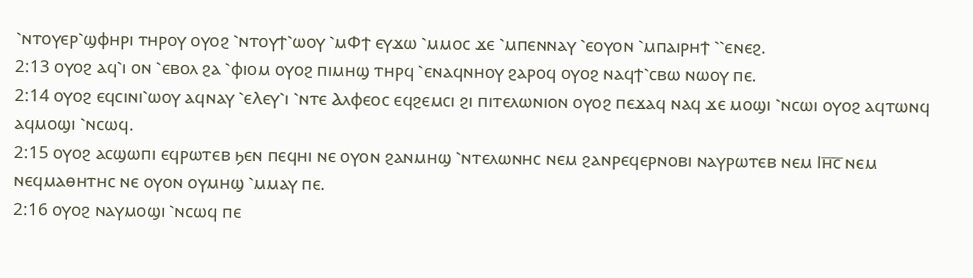⳿ⲛⲧⲟⲩⲉⲣ⳿ϣⲫⲏⲣⲓ ⲧⲏⲣⲟⲩ ⲟⲩⲟϩ ⳿ⲛⲧⲟⲩϯ⳿ⲱⲟⲩ ⳿ⲙⲪϯ ⲉⲩϫⲱ ⳿ⲙⲙⲟⲥ ϫⲉ ⳿ⲙⲡⲉⲛⲛⲁⲩ ⳿ⲉⲟⲩⲟⲛ ⳿ⲙⲡⲁⲓⲣⲏϯ ⳿⳿ⲉⲛⲉϩ.
2:13 ⲟⲩⲟϩ ⲁϥ⳿ⲓ ⲟⲛ ⳿ⲉⲃⲟⲗ ϩⲁ ⳿ⲫⲓⲟⲙ ⲟⲩⲟϩ ⲡⲓⲙⲏϣ ⲧⲏⲣϥ ⳿ⲉⲛⲁϥⲛⲏⲟⲩ ϩⲁⲣⲟϥ ⲟⲩⲟϩ ⲛⲁϥϯ⳿ⲥⲃⲱ ⲛⲱⲟⲩ ⲡⲉ.
2:14 ⲟⲩⲟϩ ⲉϥⲥⲓⲛⲓ⳿ⲱⲟⲩ ⲁϥⲛⲁⲩ ⳿ⲉⲖⲉⲩ⳿ⲓ ⳿ⲛⲧⲉ Ⲁⲗⲫⲉⲟⲥ ⲉϥϩⲉⲙⲥⲓ ϩⲓ ⲡⲓⲧⲉⲗⲱⲛⲓⲟⲛ ⲟⲩⲟϩ ⲡⲉϫⲁϥ ⲛⲁϥ ϫⲉ ⲙⲟϣⲓ ⳿ⲛⲥⲱⲓ ⲟⲩⲟϩ ⲁϥⲧⲱⲛϥ ⲁϥⲙⲟϣⲓ ⳿ⲛⲥⲱϥ.
2:15 ⲟⲩⲟϩ ⲁⲥϣⲱⲡⲓ ⲉϥⲣⲱⲧⲉⲃ ϧⲉⲛ ⲡⲉϥⲏⲓ ⲛⲉ ⲟⲩⲟⲛ ϩⲁⲛⲙⲏϣ ⳿ⲛⲧⲉⲗⲱⲛⲏⲥ ⲛⲉⲙ ϩⲁⲛⲣⲉϥⲉⲣⲛⲟⲃⲓ ⲛⲁⲩⲣⲱⲧⲉⲃ ⲛⲉⲙ Ⲓⲏ̅ⲥ̅ ⲛⲉⲙ ⲛⲉϥⲙⲁⲑⲏⲧⲏⲥ ⲛⲉ ⲟⲩⲟⲛ ⲟⲩⲙⲏϣ ⳿ⲙⲙⲁⲩ ⲡⲉ.
2:16 ⲟⲩⲟϩ ⲛⲁⲩⲙⲟϣⲓ ⳿ⲛⲥⲱϥ ⲡⲉ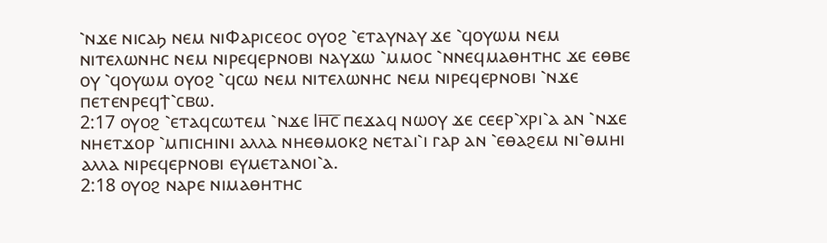⳿ⲛϫⲉ ⲛⲓⲥⲁϧ ⲛⲉⲙ ⲛⲓⲪⲁⲣⲓⲥⲉⲟⲥ ⲟⲩⲟϩ ⳿ⲉⲧⲁⲩⲛⲁⲩ ϫⲉ ⳿ϥⲟⲩⲱⲙ ⲛⲉⲙ ⲛⲓⲧⲉⲗⲱⲛⲏⲥ ⲛⲉⲙ ⲛⲓⲣⲉϥⲉⲣⲛⲟⲃⲓ ⲛⲁⲩϫⲱ ⳿ⲙⲙⲟⲥ ⳿ⲛⲛⲉϥⲙⲁⲑⲏⲧⲏⲥ ϫⲉ ⲉⲑⲃⲉ ⲟⲩ ⳿ϥⲟⲩⲱⲙ ⲟⲩⲟϩ ⳿ϥⲥⲱ ⲛⲉⲙ ⲛⲓⲧⲉⲗⲱⲛⲏⲥ ⲛⲉⲙ ⲛⲓⲣⲉϥⲉⲣⲛⲟⲃⲓ ⳿ⲛϫⲉ ⲡⲉⲧⲉⲛⲣⲉϥϯ⳿ⲥⲃⲱ.
2:17 ⲟⲩⲟϩ ⳿ⲉⲧⲁϥⲥⲱⲧⲉⲙ ⳿ⲛϫⲉ Ⲓⲏ̅ⲥ̅ ⲡⲉϫⲁϥ ⲛⲱⲟⲩ ϫⲉ ⲥⲉⲉⲣ⳿ⲭⲣⲓ⳿ⲁ ⲁⲛ ⳿ⲛϫⲉ ⲛⲏⲉⲧϫⲟⲣ ⳿ⲙⲡⲓⲥⲏⲓⲛⲓ ⲁⲗⲗⲁ ⲛⲏⲉⲑⲙⲟⲕϩ ⲛⲉⲧⲁⲓ⳿ⲓ ⲅⲁⲣ ⲁⲛ ⳿ⲉⲑⲁϩⲉⲙ ⲛⲓ⳿ⲑⲙⲏⲓ ⲁⲗⲗⲁ ⲛⲓⲣⲉϥⲉⲣⲛⲟⲃⲓ ⲉⲩⲙⲉⲧⲁⲛⲟⲓ⳿ⲁ.
2:18 ⲟⲩⲟϩ ⲛⲁⲣⲉ ⲛⲓⲙⲁⲑⲏⲧⲏⲥ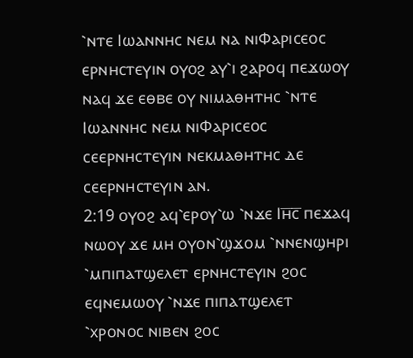⳿ⲛⲧⲉ Ⲓⲱⲁⲛⲛⲏⲥ ⲛⲉⲙ ⲛⲁ ⲛⲓⲪⲁⲣⲓⲥⲉⲟⲥ ⲉⲣⲛⲏⲥⲧⲉⲩⲓⲛ ⲟⲩⲟϩ ⲁⲩ⳿ⲓ ϩⲁⲣⲟϥ ⲡⲉϫⲱⲟⲩ ⲛⲁϥ ϫⲉ ⲉⲑⲃⲉ ⲟⲩ ⲛⲓⲙⲁⲑⲏⲧⲏⲥ ⳿ⲛⲧⲉ Ⲓⲱⲁⲛⲛⲏⲥ ⲛⲉⲙ ⲛⲓⲪⲁⲣⲓⲥⲉⲟⲥ ⲥⲉⲉⲣⲛⲏⲥⲧⲉⲩⲓⲛ ⲛⲉⲕⲙⲁⲑⲏⲧⲏⲥ ⲇⲉ ⲥⲉⲉⲣⲛⲏⲥⲧⲉⲩⲓⲛ ⲁⲛ.
2:19 ⲟⲩⲟϩ ⲁϥ⳿ⲉⲣⲟⲩ⳿ⲱ ⳿ⲛϫⲉ Ⲓⲏ̅ⲥ̅ ⲡⲉϫⲁϥ ⲛⲱⲟⲩ ϫⲉ ⲙⲏ ⲟⲩⲟⲛ⳿ϣϫⲟⲙ ⳿ⲛⲛⲉⲛϣⲏⲣⲓ ⳿ⲙⲡⲓⲡⲁⲧϣⲉⲗⲉⲧ ⲉⲣⲛⲏⲥⲧⲉⲩⲓⲛ ϩⲟⲥ ⲉϥⲛⲉⲙⲱⲟⲩ ⳿ⲛϫⲉ ⲡⲓⲡⲁⲧϣⲉⲗⲉⲧ ⳿ⲭⲣⲟⲛⲟⲥ ⲛⲓⲃⲉⲛ ϩⲟⲥ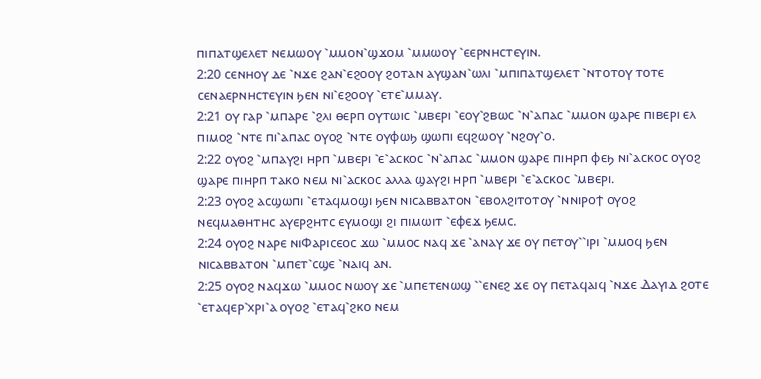ⲡⲓⲡⲁⲧϣⲉⲗⲉⲧ ⲛⲉⲙⲱⲟⲩ ⳿ⲙⲙⲟⲛ⳿ϣϫⲟⲙ ⳿ⲙⲙⲱⲟⲩ ⳿ⲉⲉⲣⲛⲏⲥⲧⲉⲩⲓⲛ.
2:20 ⲥⲉⲛⲏⲟⲩ ⲇⲉ ⳿ⲛϫⲉ ϩⲁⲛ⳿ⲉϩⲟⲟⲩ ϩⲟⲧⲁⲛ ⲁⲩϣⲁⲛ⳿ⲱⲗⲓ ⳿ⲙⲡⲓⲡⲁⲧϣⲉⲗⲉⲧ ⳿ⲛⲧⲟⲧⲟⲩ ⲧⲟⲧⲉ ⲥⲉⲛⲁⲉⲣⲛⲏⲥⲧⲉⲩⲓⲛ ϧⲉⲛ ⲛⲓ⳿ⲉϩⲟⲟⲩ ⳿ⲉⲧⲉ⳿ⲙⲙⲁⲩ.
2:21 ⲟⲩ ⲅⲁⲣ ⳿ⲙⲡⲁⲣⲉ ⳿ϩⲗⲓ ⲑⲉⲣⲡ ⲟⲩⲧⲱⲓⲥ ⳿ⲙⲃⲉⲣⲓ ⳿ⲉⲟⲩ⳿ϩⲃⲱⲥ ⳿ⲛ⳿ⲁⲡⲁⲥ ⳿ⲙⲙⲟⲛ ϣⲁⲣⲉ ⲡⲓⲃⲉⲣⲓ ⲉⲗ ⲡⲓⲙⲟϩ ⳿ⲛⲧⲉ ⲡⲓ⳿ⲁⲡⲁⲥ ⲟⲩⲟϩ ⳿ⲛⲧⲉ ⲟⲩⲫⲱϧ ϣⲱⲡⲓ ⲉϥϩⲱⲟⲩ ⳿ⲛϩⲟⲩ⳿ⲟ.
2:22 ⲟⲩⲟϩ ⳿ⲙⲡⲁⲩϩⲓ ⲏⲣⲡ ⳿ⲙⲃⲉⲣⲓ ⳿ⲉ⳿ⲁⲥⲕⲟⲥ ⳿ⲛ⳿ⲁⲡⲁⲥ ⳿ⲙⲙⲟⲛ ϣⲁⲣⲉ ⲡⲓⲏⲣⲡ ⲫⲉϧ ⲛⲓ⳿ⲁⲥⲕⲟⲥ ⲟⲩⲟϩ ϣⲁⲣⲉ ⲡⲓⲏⲣⲡ ⲧⲁⲕⲟ ⲛⲉⲙ ⲛⲓ⳿ⲁⲥⲕⲟⲥ ⲁⲗⲗⲁ ϣⲁⲩϩⲓ ⲏⲣⲡ ⳿ⲙⲃⲉⲣⲓ ⳿ⲉ⳿ⲁⲥⲕⲟⲥ ⳿ⲙⲃⲉⲣⲓ.
2:23 ⲟⲩⲟϩ ⲁⲥϣⲱⲡⲓ ⳿ⲉⲧⲁϥⲙⲟϣⲓ ϧⲉⲛ ⲛⲓⲥⲁⲃⲃⲁⲧⲟⲛ ⳿ⲉⲃⲟⲗϩⲓⲧⲟⲧⲟⲩ ⳿ⲛⲛⲓⲣⲟϯ ⲟⲩⲟϩ ⲛⲉϥⲙⲁⲑⲏⲧⲏⲥ ⲁⲩⲉⲣϩⲏⲧⲥ ⲉⲩⲙⲟϣⲓ ϩⲓ ⲡⲓⲙⲱⲓⲧ ⳿ⲉⲫⲉϫ ϧⲉⲙⲥ.
2:24 ⲟⲩⲟϩ ⲛⲁⲣⲉ ⲛⲓⲪⲁⲣⲓⲥⲉⲟⲥ ϫⲱ ⳿ⲙⲙⲟⲥ ⲛⲁϥ ϫⲉ ⳿ⲁⲛⲁⲩ ϫⲉ ⲟⲩ ⲡⲉⲧⲟⲩ⳿⳿ⲓⲣⲓ ⳿ⲙⲙⲟϥ ϧⲉⲛ ⲛⲓⲥⲁⲃⲃⲁⲧⲟⲛ ⳿ⲙⲡⲉⲧ⳿ⲥϣⲉ ⳿ⲛⲁⲓϥ ⲁⲛ.
2:25 ⲟⲩⲟϩ ⲛⲁϥϫⲱ ⳿ⲙⲙⲟⲥ ⲛⲱⲟⲩ ϫⲉ ⳿ⲙⲡⲉⲧⲉⲛⲱϣ ⳿⳿ⲉⲛⲉϩ ϫⲉ ⲟⲩ ⲡⲉⲧⲁϥⲁⲓϥ ⳿ⲛϫⲉ Ⲇⲁⲩⲓⲇ ϩⲟⲧⲉ ⳿ⲉⲧⲁϥⲉⲣ⳿ⲭⲣⲓ⳿ⲁ ⲟⲩⲟϩ ⳿ⲉⲧⲁϥ⳿ϩⲕⲟ ⲛⲉⲙ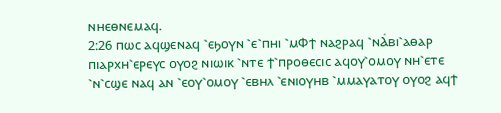ⲛⲏⲉⲑⲛⲉⲙⲁϥ.
2:26 ⲡⲱⲥ ⲁϥϣⲉⲛⲁϥ ⳿ⲉϧⲟⲩⲛ ⳿ⲉ⳿ⲡⲏⲓ ⳿ⲙⲪϯ ⲛⲁϩⲣⲁϥ ⳿ⲛⲀ̇ⲃⲓ⳿ⲁⲑⲁⲣ ⲡⲓⲁⲣⲭⲏ⳿ⲉⲣⲉⲩⲥ ⲟⲩⲟϩ ⲛⲓⲱⲓⲕ ⳿ⲛⲧⲉ ϯ⳿ⲡⲣⲟⲑⲉⲥⲓⲥ ⲁϥⲟⲩ⳿ⲟⲙⲟⲩ ⲛⲏ⳿ⲉⲧⲉ ⳿ⲛ⳿ⲥϣⲉ ⲛⲁϥ ⲁⲛ ⳿ⲉⲟⲩ⳿ⲟⲙⲟⲩ ⳿ⲉⲃⲏⲗ ⳿ⲉⲛⲓⲟⲩⲏⲃ ⳿ⲙⲙⲁⲩⲁⲧⲟⲩ ⲟⲩⲟϩ ⲁϥϯ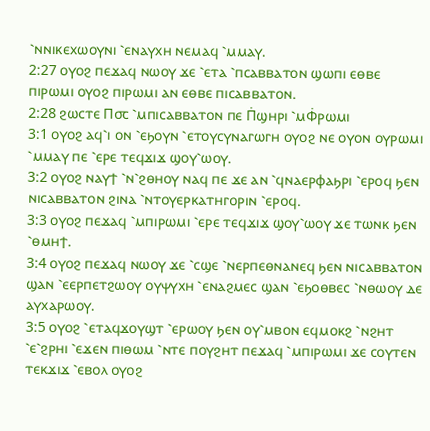⳿ⲛⲛⲓⲕⲉⲭⲱⲟⲩⲛⲓ ⳿ⲉⲛⲁⲩⲭⲏ ⲛⲉⲙⲁϥ ⳿ⲙⲙⲁⲩ.
2:27 ⲟⲩⲟϩ ⲡⲉϫⲁϥ ⲛⲱⲟⲩ ϫⲉ ⳿ⲉⲧⲁ ⳿ⲡⲥⲁⲃⲃⲁⲧⲟⲛ ϣⲱⲡⲓ ⲉⲑⲃⲉ ⲡⲓⲣⲱⲙⲓ ⲟⲩⲟϩ ⲡⲓⲣⲱⲙⲓ ⲁⲛ ⲉⲑⲃⲉ ⲡⲓⲥⲁⲃⲃⲁⲧⲟⲛ.
2:28 ϩⲱⲥⲧⲉ Ⲡ⳪ ⳿ⲙⲡⲓⲥⲁⲃⲃⲁⲧⲟⲛ ⲡⲉ Ⲡ̇ϣⲏⲣⲓ ⳿ⲙⲪ̇ⲣⲱⲙⲓ
3:1 ⲟⲩⲟϩ ⲁϥ⳿ⲓ ⲟⲛ ⳿ⲉϧⲟⲩⲛ ⳿ⲉⲧⲟⲩⲥⲩⲛⲁⲅⲱⲅⲏ ⲟⲩⲟϩ ⲛⲉ ⲟⲩⲟⲛ ⲟⲩⲣⲱⲙⲓ ⳿ⲙⲙⲁⲩ ⲡⲉ ⳿ⲉⲣⲉ ⲧⲉϥϫⲓϫ ϣⲟⲩ⳿ⲱⲟⲩ.
3:2 ⲟⲩⲟϩ ⲛⲁⲩϯ ⳿ⲛ⳿ϩⲑⲏⲟⲩ ⲛⲁϥ ⲡⲉ ϫⲉ ⲁⲛ ⳿ϥⲛⲁⲉⲣⲫⲁϧⲣⲓ ⳿ⲉⲣⲟϥ ϧⲉⲛ ⲛⲓⲥⲁⲃⲃⲁⲧⲟⲛ ϩⲓⲛⲁ ⳿ⲛⲧⲟⲩⲉⲣⲕⲁⲧⲏⲅⲟⲣⲓⲛ ⳿ⲉⲣⲟϥ.
3:3 ⲟⲩⲟϩ ⲡⲉϫⲁϥ ⳿ⲙⲡⲓⲣⲱⲙⲓ ⳿ⲉⲣⲉ ⲧⲉϥϫⲓϫ ϣⲟⲩ⳿ⲱⲟⲩ ϫⲉ ⲧⲱⲛⲕ ϧⲉⲛ ⳿ⲑⲙⲏϯ.
3:4 ⲟⲩⲟϩ ⲡⲉϫⲁϥ ⲛⲱⲟⲩ ϫⲉ ⳿ⲥϣⲉ ⳿ⲛⲉⲣⲡⲉⲑⲛⲁⲛⲉϥ ϧⲉⲛ ⲛⲓⲥⲁⲃⲃⲁⲧⲟⲛ ϣⲁⲛ ⳿ⲉⲉⲣⲡⲉⲧϩⲱⲟⲩ ⲟⲩⲯⲩⲭⲏ ⳿ⲉⲛⲁϩⲙⲉⲥ ϣⲁⲛ ⳿ⲉϧⲟⲑⲃⲉⲥ ⳿ⲛⲑⲱⲟⲩ ⲇⲉ ⲁⲩⲭⲁⲣⲱⲟⲩ.
3:5 ⲟⲩⲟϩ ⳿ⲉⲧⲁϥϫⲟⲩϣⲧ ⳿ⲉⲣⲱⲟⲩ ϧⲉⲛ ⲟⲩ⳿ⲙⲃⲟⲛ ⲉϥⲙⲟⲕϩ ⳿ⲛϩⲏⲧ ⳿ⲉ⳿ϩⲣⲏⲓ ⳿ⲉϫⲉⲛ ⲡⲓⲑⲱⲙ ⳿ⲛⲧⲉ ⲡⲟⲩϩⲏⲧ ⲡⲉϫⲁϥ ⳿ⲙⲡⲓⲣⲱⲙⲓ ϫⲉ ⲥⲟⲩⲧⲉⲛ ⲧⲉⲕϫⲓϫ ⳿ⲉⲃⲟⲗ ⲟⲩⲟϩ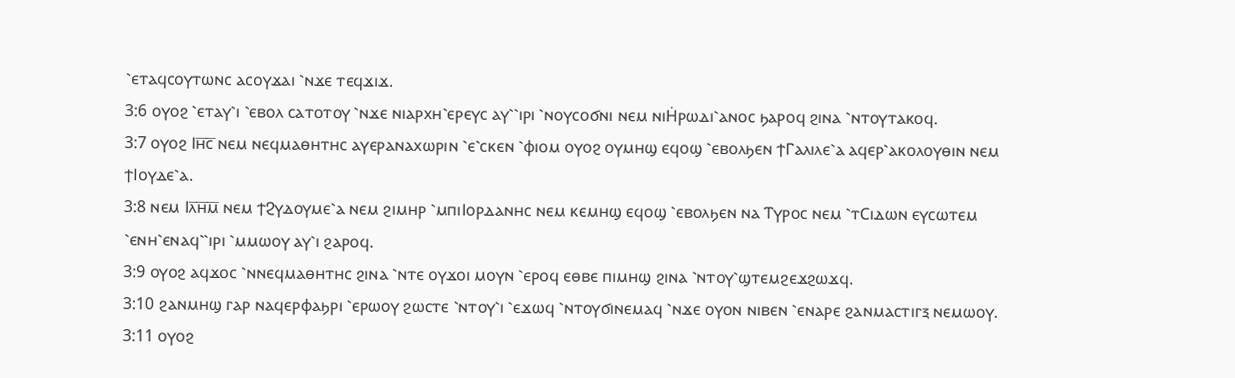⳿ⲉⲧⲁϥⲥⲟⲩⲧⲱⲛⲥ ⲁⲥⲟⲩϫⲁⲓ ⳿ⲛϫⲉ ⲧⲉϥϫⲓϫ.
3:6 ⲟⲩⲟϩ ⳿ⲉⲧⲁⲩ⳿ⲓ ⳿ⲉⲃⲟⲗ ⲥⲁⲧⲟⲧⲟⲩ ⳿ⲛϫⲉ ⲛⲓⲁⲣⲭⲏ⳿ⲉⲣⲉⲩⲥ ⲁⲩ⳿⳿ⲓⲣⲓ ⳿ⲛⲟⲩⲥⲟϭⲛⲓ ⲛⲉⲙ ⲛⲓⲎ̇ⲣⲱⲇⲓ⳿ⲁⲛⲟⲥ ϧⲁⲣⲟϥ ϩⲓⲛⲁ ⳿ⲛⲧⲟⲩⲧⲁⲕⲟϥ.
3:7 ⲟⲩⲟϩ Ⲓⲏ̅ⲥ̅ ⲛⲉⲙ ⲛⲉϥⲙⲁⲑⲏⲧⲏⲥ ⲁⲩⲉⲣⲁⲛⲁⲭⲱⲣⲓⲛ ⳿ⲉ⳿ⲥⲕⲉⲛ ⳿ⲫⲓⲟⲙ ⲟⲩⲟϩ ⲟⲩⲙⲏϣ ⲉϥⲟϣ ⳿ⲉⲃⲟⲗϧⲉⲛ ϯⲄⲁⲗⲓⲗⲉ⳿ⲁ ⲁϥⲉⲣ⳿ⲁⲕⲟⲗⲟⲩⲑⲓⲛ ⲛⲉⲙ ϯⲒⲟⲩⲇⲉ⳿ⲁ.
3:8 ⲛⲉⲙ Ⲓⲗ̅ⲏ̅ⲙ̅ ⲛⲉⲙ ϯϨⲩⲇⲟⲩⲙⲉ⳿ⲁ ⲛⲉⲙ ϩⲓⲙⲏⲣ ⳿ⲙⲡⲓⲒⲟⲣⲇⲁⲛⲏⲥ ⲛⲉⲙ ⲕⲉⲙⲏϣ ⲉϥⲟϣ ⳿ⲉⲃⲟⲗϧⲉⲛ ⲛⲁ Ⲧⲩⲣⲟⲥ ⲛⲉⲙ ⳿ⲧⲤⲓⲇⲱⲛ ⲉⲩⲥⲱⲧⲉⲙ ⳿ⲉⲛⲏ⳿ⲉⲛⲁϥ⳿⳿ⲓⲣⲓ ⳿ⲙⲙⲱⲟⲩ ⲁⲩ⳿ⲓ ϩⲁⲣⲟϥ.
3:9 ⲟⲩⲟϩ ⲁϥϫⲟⲥ ⳿ⲛⲛⲉϥⲙⲁⲑⲏⲧⲏⲥ ϩⲓⲛⲁ ⳿ⲛⲧⲉ ⲟⲩϫⲟⲓ ⲙⲟⲩⲛ ⳿ⲉⲣⲟϥ ⲉⲑⲃⲉ ⲡⲓⲙⲏϣ ϩⲓⲛⲁ ⳿ⲛⲧⲟⲩ⳿ϣⲧⲉⲙϩⲉϫϩⲱϫϥ.
3:10 ϩⲁⲛⲙⲏϣ ⲅⲁⲣ ⲛⲁϥⲉⲣⲫⲁϧⲣⲓ ⳿ⲉⲣⲱⲟⲩ ϩⲱⲥⲧⲉ ⳿ⲛⲧⲟⲩ⳿ⲓ ⳿ⲉϫⲱϥ ⳿ⲛⲧⲟⲩϭⲓⲛⲉⲙⲁϥ ⳿ⲛϫⲉ ⲟⲩⲟⲛ ⲛⲓⲃⲉⲛ ⳿ⲉⲛⲁⲣⲉ ϩⲁⲛⲙⲁⲥⲧⲓⲅⲝ ⲛⲉⲙⲱⲟⲩ.
3:11 ⲟⲩⲟϩ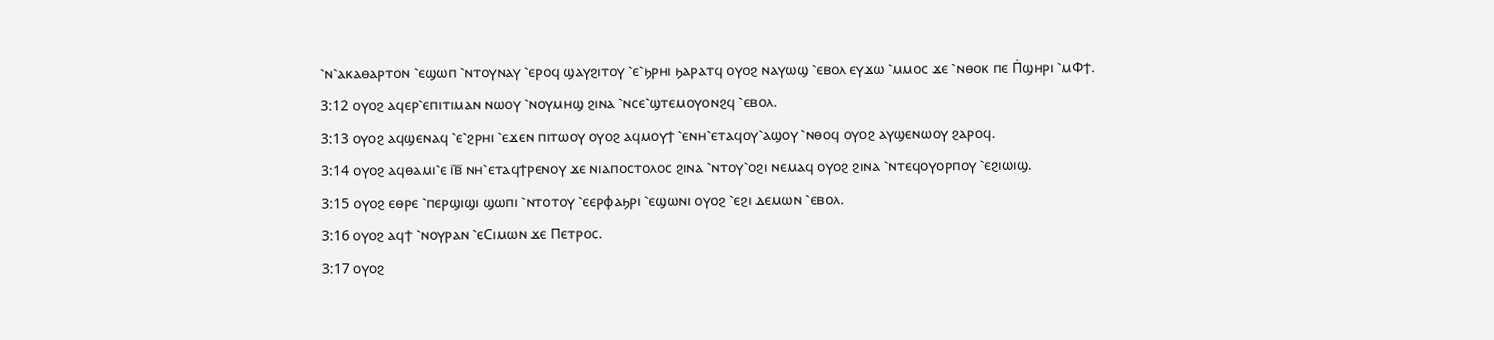⳿ⲛ⳿ⲁⲕⲁⲑⲁⲣⲧⲟⲛ ⳿ⲉϣⲱⲡ ⳿ⲛⲧⲟⲩⲛⲁⲩ ⳿ⲉⲣⲟϥ ϣⲁⲩϩⲓⲧⲟⲩ ⳿ⲉ⳿ϧⲣⲏⲓ ϧⲁⲣⲁⲧϥ ⲟⲩⲟϩ ⲛⲁⲩⲱϣ ⳿ⲉⲃⲟⲗ ⲉⲩϫⲱ ⳿ⲙⲙⲟⲥ ϫⲉ ⳿ⲛⲑⲟⲕ ⲡⲉ Ⲡ̇ϣⲏⲣⲓ ⳿ⲙⲪϯ.
3:12 ⲟⲩⲟϩ ⲁϥⲉⲣ⳿ⲉⲡⲓⲧⲓⲙⲁⲛ ⲛⲱⲟⲩ ⳿ⲛⲟⲩⲙⲏϣ ϩⲓⲛⲁ ⳿ⲛⲥⲉ⳿ϣⲧⲉⲙⲟⲩⲟⲛϩϥ ⳿ⲉⲃⲟⲗ.
3:13 ⲟⲩⲟϩ ⲁϥϣⲉⲛⲁϥ ⳿ⲉ⳿ϩⲣⲏⲓ ⳿ⲉϫⲉⲛ ⲡⲓⲧⲱⲟⲩ ⲟⲩⲟϩ ⲁϥⲙⲟⲩϯ ⳿ⲉⲛⲏ⳿ⲉⲧⲁϥⲟⲩ⳿ⲁϣⲟⲩ ⳿ⲛⲑⲟϥ ⲟⲩⲟϩ ⲁⲩϣⲉⲛⲱⲟⲩ ϩⲁⲣⲟϥ.
3:14 ⲟⲩⲟϩ ⲁϥⲑⲁⲙⲓ⳿ⲉ ⲓ̅ⲃ̅ ⲛⲏ⳿ⲉⲧⲁϥϯⲣⲉⲛⲟⲩ ϫⲉ ⲛⲓⲁⲡⲟⲥⲧⲟⲗⲟⲥ ϩⲓⲛⲁ ⳿ⲛⲧⲟⲩ⳿ⲟϩⲓ ⲛⲉⲙⲁϥ ⲟⲩⲟϩ ϩⲓⲛⲁ ⳿ⲛⲧⲉϥⲟⲩⲟⲣⲡⲟⲩ ⳿ⲉϩⲓⲱⲓϣ.
3:15 ⲟⲩⲟϩ ⲉⲑⲣⲉ ⳿ⲡⲉⲣϣⲓϣⲓ ϣⲱⲡⲓ ⳿ⲛⲧⲟⲧⲟⲩ ⳿ⲉⲉⲣⲫⲁϧⲣⲓ ⳿ⲉϣⲱⲛⲓ ⲟⲩⲟϩ ⳿ⲉϩⲓ ⲇⲉⲙⲱⲛ ⳿ⲉⲃⲟⲗ.
3:16 ⲟⲩⲟϩ ⲁϥϯ ⳿ⲛⲟⲩⲣⲁⲛ ⳿ⲉⲤⲓⲙⲱⲛ ϫⲉ Ⲡⲉⲧⲣⲟⲥ.
3:17 ⲟⲩⲟϩ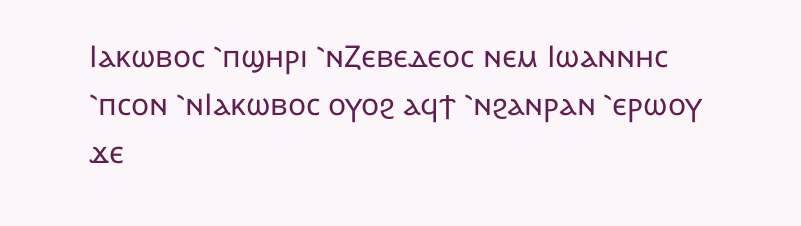Ⲓⲁⲕⲱⲃⲟⲥ ⳿ⲡϣⲏⲣⲓ ⳿ⲛⲌⲉⲃⲉⲇⲉⲟⲥ ⲛⲉⲙ Ⲓⲱⲁⲛⲛⲏⲥ ⳿ⲡⲥⲟⲛ ⳿ⲛⲒⲁⲕⲱⲃⲟⲥ ⲟⲩⲟϩ ⲁϥϯ ⳿ⲛϩⲁⲛⲣⲁⲛ ⳿ⲉⲣⲱⲟⲩ ϫⲉ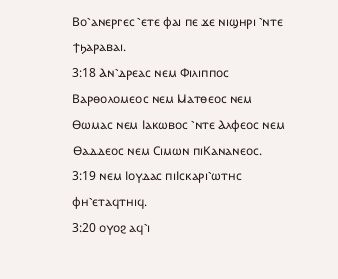Ⲃⲟ⳿ⲁⲛⲉⲣⲅⲉⲥ ⳿ⲉⲧⲉ ⲫⲁⲓ ⲡⲉ ϫⲉ ⲛⲓϣⲏⲣⲓ ⳿ⲛⲧⲉ ϯϧⲁⲣⲁⲃⲁⲓ.
3:18 Ⲁⲛ⳿ⲇⲣⲉⲁⲥ ⲛⲉⲙ Ⲫⲓⲗⲓⲡⲡⲟⲥ Ⲃⲁⲣⲑⲟⲗⲟⲙⲉⲟⲥ ⲛⲉⲙ Ⲙⲁⲧⲑⲉⲟⲥ ⲛⲉⲙ Ⲑⲱⲙⲁⲥ ⲛⲉⲙ Ⲓⲁⲕⲱⲃⲟⲥ ⳿ⲛⲧⲉ Ⲁⲗⲫⲉⲟⲥ ⲛⲉⲙ Ⲑⲁⲇⲇⲉⲟⲥ ⲛⲉⲙ Ⲥⲓⲙⲱⲛ ⲡⲓⲔⲁⲛⲁⲛⲉⲟⲥ.
3:19 ⲛⲉⲙ Ⲓⲟⲩⲇⲁⲥ ⲡⲓⲒⲥⲕⲁⲣⲓ⳿ⲱⲧⲏⲥ ⲫⲏ⳿ⲉⲧⲁϥⲧⲏⲓϥ.
3:20 ⲟⲩⲟϩ ⲁϥ⳿ⲓ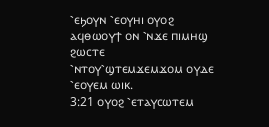⳿ⲉϧⲟⲩⲛ ⳿ⲉⲟⲩⲏⲓ ⲟⲩⲟϩ ⲁϥⲑⲱⲟⲩϯ ⲟⲛ ⳿ⲛϫⲉ ⲡⲓⲙⲏϣ ϩⲱⲥⲧⲉ ⳿ⲛⲧⲟⲩ⳿ϣⲧⲉⲙϫⲉⲙϫⲟⲙ ⲟⲩⲇⲉ ⳿ⲉⲟⲩⲉⲙ ⲱⲓⲕ.
3:21 ⲟⲩⲟϩ ⳿ⲉⲧⲁⲩⲥⲱⲧⲉⲙ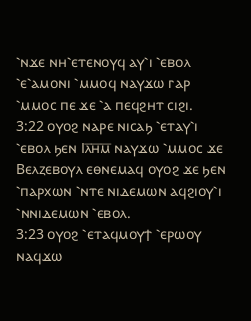⳿ⲛϫⲉ ⲛⲏ⳿ⲉⲧⲉⲛⲟⲩϥ ⲁⲩ⳿ⲓ ⳿ⲉⲃⲟⲗ ⳿ⲉ⳿ⲁⲙⲟⲛⲓ ⳿ⲙⲙⲟϥ ⲛⲁⲩϫⲱ ⲅⲁⲣ ⳿ⲙⲙⲟⲥ ⲡⲉ ϫⲉ ⳿ⲁ ⲡⲉϥϩⲏⲧ ⲥⲓϩⲓ.
3:22 ⲟⲩⲟϩ ⲛⲁⲣⲉ ⲛⲓⲥⲁϧ ⳿ⲉⲧⲁⲩ⳿ⲓ ⳿ⲉⲃⲟⲗ ϧⲉⲛ Ⲓⲗ̅ⲏ̅ⲙ̅ ⲛⲁⲩϫⲱ ⳿ⲙⲙⲟⲥ ϫⲉ Ⲃⲉⲗⲍⲉⲃⲟⲩⲗ ⲉⲑⲛⲉⲙⲁϥ ⲟⲩⲟϩ ϫⲉ ϧⲉⲛ ⳿ⲡⲁⲣⲭⲱⲛ ⳿ⲛⲧⲉ ⲛⲓⲇⲉⲙⲱⲛ ⲁϥϩⲓⲟⲩ⳿ⲓ ⳿ⲛⲛⲓⲇⲉⲙⲱⲛ ⳿ⲉⲃⲟⲗ.
3:23 ⲟⲩⲟϩ ⳿ⲉⲧⲁϥⲙⲟⲩϯ ⳿ⲉⲣⲱⲟⲩ ⲛⲁϥϫⲱ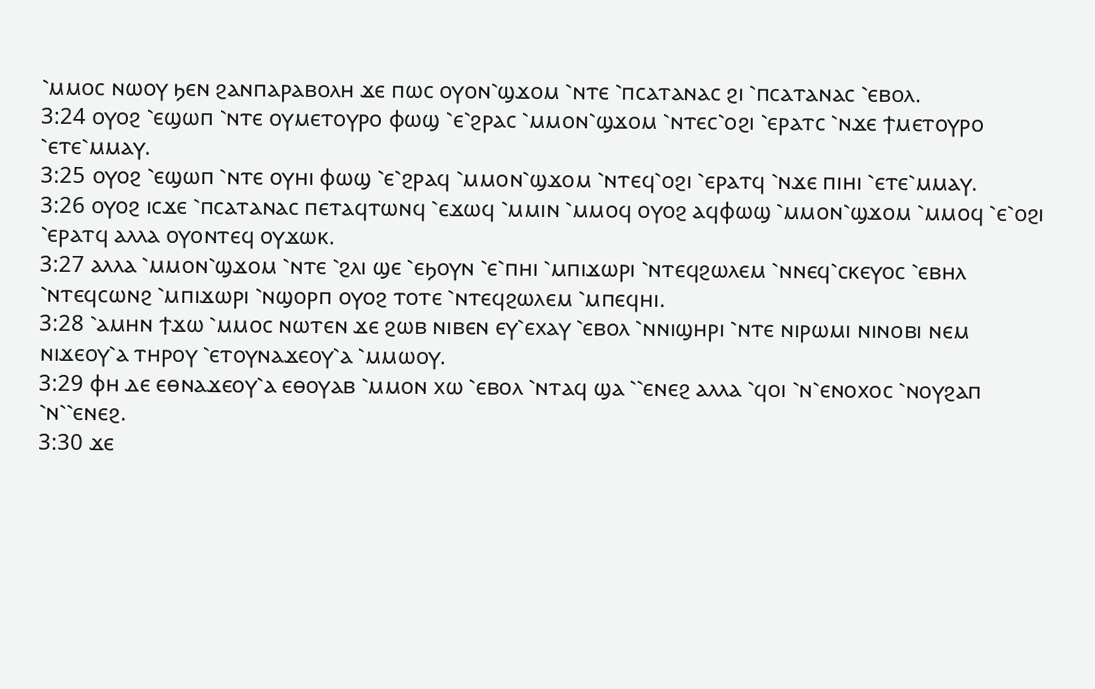⳿ⲙⲙⲟⲥ ⲛⲱⲟⲩ ϧⲉⲛ ϩⲁⲛⲡⲁⲣⲁⲃⲟⲗⲏ ϫⲉ ⲡⲱⲥ ⲟⲩⲟⲛ⳿ϣϫⲟⲙ ⳿ⲛⲧⲉ ⳿ⲡⲥⲁⲧⲁⲛⲁⲥ ϩⲓ ⳿ⲡⲥⲁⲧⲁⲛⲁⲥ ⳿ⲉⲃⲟⲗ.
3:24 ⲟⲩⲟϩ ⳿ⲉϣⲱⲡ ⳿ⲛⲧⲉ ⲟⲩⲙⲉⲧⲟⲩⲣⲟ ⲫⲱϣ ⳿ⲉ⳿ϩⲣⲁⲥ ⳿ⲙⲙⲟⲛ⳿ϣϫⲟⲙ ⳿ⲛⲧⲉⲥ⳿ⲟϩⲓ ⳿ⲉⲣⲁⲧⲥ ⳿ⲛϫⲉ ϯⲙⲉⲧⲟⲩⲣⲟ ⳿ⲉⲧⲉ⳿ⲙⲙⲁⲩ.
3:25 ⲟⲩⲟϩ ⳿ⲉϣⲱⲡ ⳿ⲛⲧⲉ ⲟⲩⲏⲓ ⲫⲱϣ ⳿ⲉ⳿ϩⲣⲁϥ ⳿ⲙⲙⲟⲛ⳿ϣϫⲟⲙ ⳿ⲛⲧⲉϥ⳿ⲟϩⲓ ⳿ⲉⲣⲁⲧϥ ⳿ⲛϫⲉ ⲡⲓⲏⲓ ⳿ⲉⲧⲉ⳿ⲙⲙⲁⲩ.
3:26 ⲟⲩⲟϩ ⲓⲥϫⲉ ⳿ⲡⲥⲁⲧⲁⲛⲁⲥ ⲡⲉⲧⲁϥⲧⲱⲛϥ ⳿ⲉϫⲱϥ ⳿ⲙⲙⲓⲛ ⳿ⲙⲙⲟϥ ⲟⲩⲟϩ ⲁϥⲫⲱϣ ⳿ⲙⲙⲟⲛ⳿ϣϫⲟⲙ ⳿ⲙⲙⲟϥ ⳿ⲉ⳿ⲟϩⲓ ⳿ⲉⲣⲁⲧϥ ⲁⲗⲗⲁ ⲟⲩⲟⲛⲧⲉϥ ⲟⲩϫⲱⲕ.
3:27 ⲁⲗⲗⲁ ⳿ⲙⲙⲟⲛ⳿ϣϫⲟⲙ ⳿ⲛⲧⲉ ⳿ϩⲗⲓ ϣⲉ ⳿ⲉϧⲟⲩⲛ ⳿ⲉ⳿ⲡⲏⲓ ⳿ⲙⲡⲓϫⲱⲣⲓ ⳿ⲛⲧⲉϥϩⲱⲗⲉⲙ ⳿ⲛⲛⲉϥ⳿ⲥⲕⲉⲩⲟⲥ ⳿ⲉⲃⲏⲗ ⳿ⲛⲧⲉϥⲥⲱⲛϩ ⳿ⲙⲡⲓϫⲱⲣⲓ ⳿ⲛϣⲟⲣⲡ ⲟⲩⲟϩ ⲧⲟⲧⲉ ⳿ⲛⲧⲉϥϩⲱⲗⲉⲙ ⳿ⲙⲡⲉϥⲏⲓ.
3:28 ⳿ⲁⲙⲏⲛ ϯϫⲱ ⳿ⲙⲙⲟⲥ ⲛⲱⲧⲉⲛ ϫⲉ ϩⲱⲃ ⲛⲓⲃⲉⲛ ⲉⲩ⳿ⲉⲭⲁⲩ ⳿ⲉⲃⲟⲗ ⳿ⲛⲛⲓϣⲏⲣⲓ ⳿ⲛⲧⲉ ⲛⲓⲣⲱⲙⲓ ⲛⲓⲛⲟⲃⲓ ⲛⲉⲙ ⲛⲓϫⲉⲟⲩ⳿ⲁ ⲧⲏⲣⲟⲩ ⳿ⲉⲧⲟⲩⲛⲁϫⲉⲟⲩ⳿ⲁ ⳿ⲙⲙⲱⲟⲩ.
3:29 ⲫⲏ ⲇⲉ ⲉⲑⲛⲁϫⲉⲟⲩ⳿ⲁ ⲉⲑⲟⲩⲁⲃ ⳿ⲙⲙⲟⲛ ⲭⲱ ⳿ⲉⲃⲟⲗ ⳿ⲛⲧⲁϥ ϣⲁ ⳿⳿ⲉⲛⲉϩ ⲁⲗⲗⲁ ⳿ϥⲟⲓ ⳿ⲛ⳿ⲉⲛⲟⲭⲟⲥ ⳿ⲛⲟⲩϩⲁⲡ ⳿ⲛ⳿⳿ⲉⲛⲉϩ.
3:30 ϫⲉ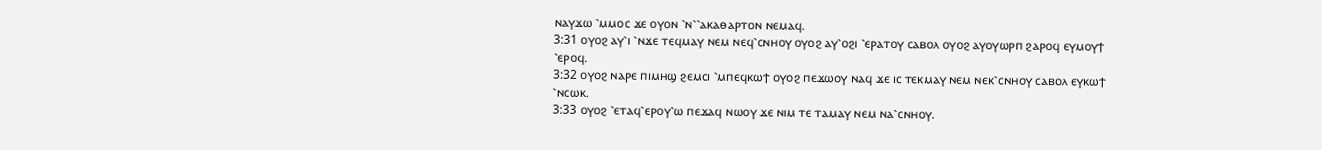ⲛⲁⲩϫⲱ ⳿ⲙⲙⲟⲥ ϫⲉ ⲟⲩⲟⲛ ⳿ⲛ⳿⳿ⲁⲕⲁⲑⲁⲣⲧⲟⲛ ⲛⲉⲙⲁϥ.
3:31 ⲟⲩⲟϩ ⲁⲩ⳿ⲓ ⳿ⲛϫⲉ ⲧⲉϥⲙⲁⲩ ⲛⲉⲙ ⲛⲉϥ⳿ⲥⲛⲏⲟⲩ ⲟⲩⲟϩ ⲁⲩ⳿ⲟϩⲓ ⳿ⲉⲣⲁⲧⲟⲩ ⲥⲁⲃⲟⲗ ⲟⲩⲟϩ ⲁⲩⲟⲩⲱⲣⲡ ϩⲁⲣⲟϥ ⲉⲩⲙⲟⲩϯ ⳿ⲉⲣⲟϥ.
3:32 ⲟⲩⲟϩ ⲛⲁⲣⲉ ⲡⲓⲙⲏϣ ϩⲉⲙⲥⲓ ⳿ⲙⲡⲉϥⲕⲱϯ ⲟⲩⲟϩ ⲡⲉϫⲱⲟⲩ ⲛⲁϥ ϫⲉ ⲓⲥ ⲧⲉⲕⲙⲁⲩ ⲛⲉⲙ ⲛⲉⲕ⳿ⲥⲛⲏⲟⲩ ⲥⲁⲃⲟⲗ ⲉⲩⲕⲱϯ ⳿ⲛⲥⲱⲕ.
3:33 ⲟⲩⲟϩ ⳿ⲉⲧⲁϥ⳿ⲉⲣⲟⲩ⳿ⲱ ⲡⲉϫⲁϥ ⲛⲱⲟⲩ ϫⲉ ⲛⲓⲙ ⲧⲉ ⲧⲁⲙⲁⲩ ⲛⲉⲙ ⲛⲁ⳿ⲥⲛⲏⲟⲩ.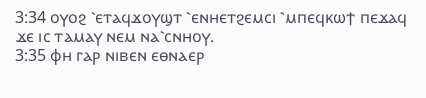3:34 ⲟⲩⲟϩ ⳿ⲉⲧⲁϥϫⲟⲩϣⲧ ⳿ⲉⲛⲏⲉⲧϩⲉⲙⲥⲓ ⳿ⲙⲡⲉϥⲕⲱϯ ⲡⲉϫⲁϥ ϫⲉ ⲓⲥ ⲧⲁⲙⲁⲩ ⲛⲉⲙ ⲛⲁ⳿ⲥⲛⲏⲟⲩ.
3:35 ⲫⲏ ⲅⲁⲣ ⲛⲓⲃⲉⲛ ⲉⲑⲛⲁⲉⲣ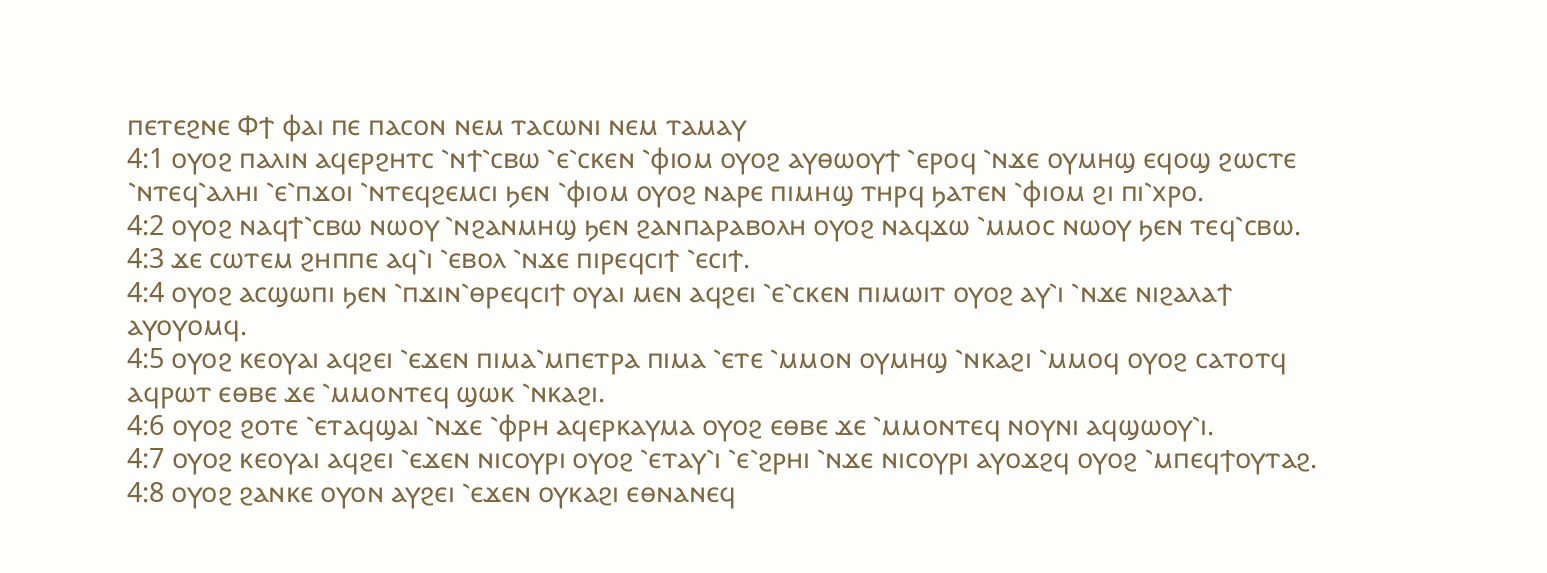ⲡⲉⲧⲉϩⲛⲉ Ⲫϯ ⲫⲁⲓ ⲡⲉ ⲡⲁⲥⲟⲛ ⲛⲉⲙ ⲧⲁⲥⲱⲛⲓ ⲛⲉⲙ ⲧⲁⲙⲁⲩ
4:1 ⲟⲩⲟϩ ⲡⲁⲗⲓⲛ ⲁϥⲉⲣϩⲏⲧⲥ ⳿ⲛϯ⳿ⲥⲃⲱ ⳿ⲉ⳿ⲥⲕⲉⲛ ⳿ⲫⲓⲟⲙ ⲟⲩⲟϩ ⲁⲩⲑⲱⲟⲩϯ ⳿ⲉⲣⲟϥ ⳿ⲛϫⲉ ⲟⲩⲙⲏϣ ⲉϥⲟϣ ϩⲱⲥⲧⲉ ⳿ⲛⲧⲉϥ⳿ⲁⲗⲏⲓ ⳿ⲉ⳿ⲡϫⲟⲓ ⳿ⲛⲧⲉϥϩⲉⲙⲥⲓ ϧⲉⲛ ⳿ⲫⲓⲟⲙ ⲟⲩⲟϩ ⲛⲁⲣⲉ ⲡⲓⲙⲏϣ ⲧⲏⲣϥ ϧⲁⲧⲉⲛ ⳿ⲫⲓⲟⲙ ϩⲓ ⲡⲓ⳿ⲭⲣⲟ.
4:2 ⲟⲩⲟϩ ⲛⲁϥϯ⳿ⲥⲃⲱ ⲛⲱⲟⲩ ⳿ⲛϩⲁⲛⲙⲏϣ ϧⲉⲛ ϩⲁⲛⲡⲁⲣⲁⲃⲟⲗⲏ ⲟⲩⲟϩ ⲛⲁϥϫⲱ ⳿ⲙⲙⲟⲥ ⲛⲱⲟⲩ ϧⲉⲛ ⲧⲉϥ⳿ⲥⲃⲱ.
4:3 ϫⲉ ⲥⲱⲧⲉⲙ ϩⲏⲡⲡⲉ ⲁϥ⳿ⲓ ⳿ⲉⲃⲟⲗ ⳿ⲛϫⲉ ⲡⲓⲣⲉϥⲥⲓϯ ⳿ⲉⲥⲓϯ.
4:4 ⲟⲩⲟϩ ⲁⲥϣⲱⲡⲓ ϧⲉⲛ ⳿ⲡϫⲓⲛ⳿ⲑⲣⲉϥⲥⲓϯ ⲟⲩⲁⲓ ⲙⲉⲛ ⲁϥϩⲉⲓ ⳿ⲉ⳿ⲥⲕⲉⲛ ⲡⲓⲙⲱⲓⲧ ⲟⲩⲟϩ ⲁⲩ⳿ⲓ ⳿ⲛϫⲉ ⲛⲓϩⲁⲗⲁϯ ⲁⲩⲟⲩⲟⲙϥ.
4:5 ⲟⲩⲟϩ ⲕⲉⲟⲩⲁⲓ ⲁϥϩⲉⲓ ⳿ⲉϫⲉⲛ ⲡⲓⲙⲁ⳿ⲙⲡⲉⲧⲣⲁ ⲡⲓⲙⲁ ⳿ⲉⲧⲉ ⳿ⲙⲙⲟⲛ ⲟⲩⲙⲏϣ ⳿ⲛⲕⲁϩⲓ ⳿ⲙⲙⲟϥ ⲟⲩⲟϩ ⲥⲁⲧⲟⲧϥ ⲁϥⲣⲱⲧ ⲉⲑⲃⲉ ϫⲉ ⳿ⲙⲙⲟⲛⲧⲉϥ ϣⲱⲕ ⳿ⲛⲕⲁϩⲓ.
4:6 ⲟⲩⲟϩ ϩⲟⲧⲉ ⳿ⲉⲧⲁϥϣⲁⲓ ⳿ⲛϫⲉ ⳿ⲫⲣⲏ ⲁϥⲉⲣⲕⲁⲩⲙⲁ ⲟⲩⲟϩ ⲉⲑⲃⲉ ϫⲉ ⳿ⲙⲙⲟⲛⲧⲉϥ ⲛⲟⲩⲛⲓ ⲁϥϣⲱⲟⲩ⳿ⲓ.
4:7 ⲟⲩⲟϩ ⲕⲉⲟⲩⲁⲓ ⲁϥϩⲉⲓ ⳿ⲉϫⲉⲛ ⲛⲓⲥⲟⲩⲣⲓ ⲟⲩⲟϩ ⳿ⲉⲧⲁⲩ⳿ⲓ ⳿ⲉ⳿ϩⲣⲏⲓ ⳿ⲛϫⲉ ⲛⲓⲥⲟⲩⲣⲓ ⲁⲩⲟϫϩϥ ⲟⲩⲟϩ ⳿ⲙⲡⲉϥϯⲟⲩⲧⲁϩ.
4:8 ⲟⲩⲟϩ ϩⲁⲛⲕⲉ ⲟⲩⲟⲛ ⲁⲩϩⲉⲓ ⳿ⲉϫⲉⲛ ⲟⲩⲕⲁϩⲓ ⲉⲑⲛⲁⲛⲉϥ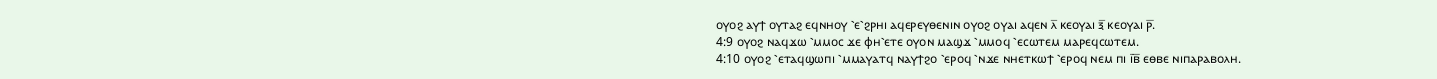ⲟⲩⲟϩ ⲁⲩϯ ⲟⲩⲧⲁϩ ⲉϥⲛⲏⲟⲩ ⳿ⲉ⳿ϩⲣⲏⲓ ⲁϥⲉⲣⲉⲩⲑⲉⲛⲓⲛ ⲟⲩⲟϩ ⲟⲩⲁⲓ ⲁϥⲉⲛ ⲗ̅ ⲕⲉⲟⲩⲁⲓ ⲝ̅ ⲕⲉⲟⲩⲁⲓ ⲣ̅.
4:9 ⲟⲩⲟϩ ⲛⲁϥϫⲱ ⳿ⲙⲙⲟⲥ ϫⲉ ⲫⲏ⳿ⲉⲧⲉ ⲟⲩⲟⲛ ⲙⲁϣϫ ⳿ⲙⲙⲟϥ ⳿ⲉⲥⲱⲧⲉⲙ ⲙⲁⲣⲉϥⲥⲱⲧⲉⲙ.
4:10 ⲟⲩⲟϩ ⳿ⲉⲧⲁϥϣⲱⲡⲓ ⳿ⲙⲙⲁⲩⲁⲧϥ ⲛⲁⲩϯϩⲟ ⳿ⲉⲣⲟϥ ⳿ⲛϫⲉ ⲛⲏⲉⲧⲕⲱϯ ⳿ⲉⲣⲟϥ ⲛⲉⲙ ⲡⲓ ⲓ̅ⲃ̅ ⲉⲑⲃⲉ ⲛⲓⲡⲁⲣⲁⲃⲟⲗⲏ.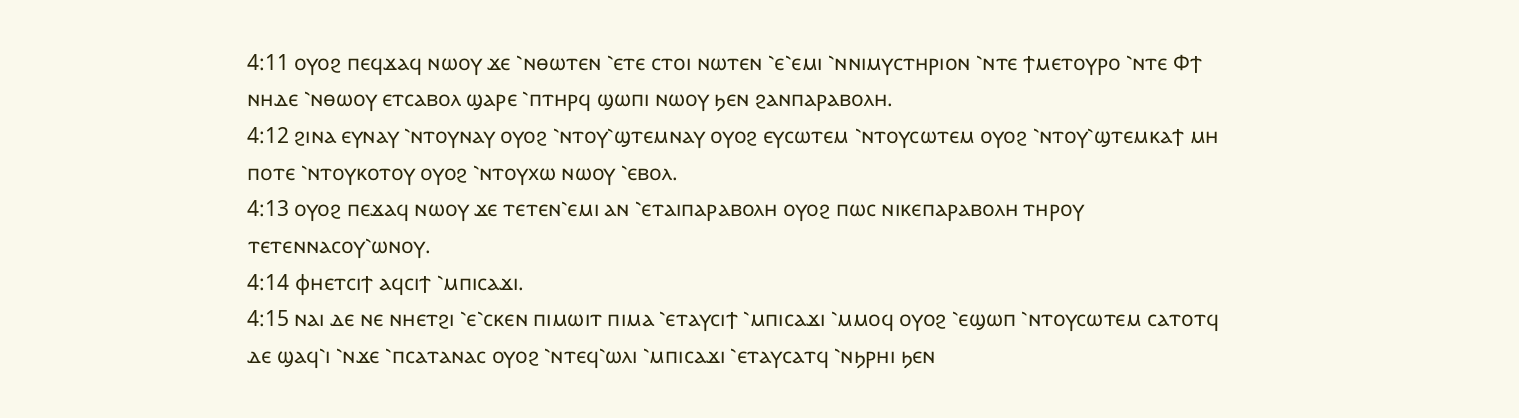4:11 ⲟⲩⲟϩ ⲡⲉϥϫⲁϥ ⲛⲱⲟⲩ ϫⲉ ⳿ⲛⲑⲱⲧⲉⲛ ⳿ⲉⲧⲉ ⲥⲧⲟⲓ ⲛⲱⲧⲉⲛ ⳿ⲉ⳿ⲉⲙⲓ ⳿ⲛⲛⲓⲙⲩⲥⲧⲏⲣⲓⲟⲛ ⳿ⲛⲧⲉ ϯⲙⲉⲧⲟⲩⲣⲟ ⳿ⲛⲧⲉ Ⲫϯ ⲛⲏⲇⲉ ⳿ⲛⲑⲱⲟⲩ ⲉⲧⲥⲁⲃⲟⲗ ϣⲁⲣⲉ ⳿ⲡⲧⲏⲣϥ ϣⲱⲡⲓ ⲛⲱⲟⲩ ϧⲉⲛ ϩⲁⲛⲡⲁⲣⲁⲃⲟⲗⲏ.
4:12 ϩⲓⲛⲁ ⲉⲩⲛⲁⲩ ⳿ⲛⲧⲟⲩⲛⲁⲩ ⲟⲩⲟϩ ⳿ⲛⲧⲟⲩ⳿ϣⲧⲉⲙⲛⲁⲩ ⲟⲩⲟϩ ⲉⲩⲥⲱⲧⲉⲙ ⳿ⲛⲧⲟⲩⲥⲱⲧⲉⲙ ⲟⲩⲟϩ ⳿ⲛⲧⲟⲩ⳿ϣⲧⲉⲙⲕⲁϯ ⲙⲏ ⲡⲟⲧⲉ ⳿ⲛⲧⲟⲩⲕⲟⲧⲟⲩ ⲟⲩⲟϩ ⳿ⲛⲧⲟⲩⲭⲱ ⲛⲱⲟⲩ ⳿ⲉⲃⲟⲗ.
4:13 ⲟⲩⲟϩ ⲡⲉϫⲁϥ ⲛⲱⲟⲩ ϫⲉ ⲧⲉⲧⲉⲛ⳿ⲉⲙⲓ ⲁⲛ ⳿ⲉⲧⲁⲓⲡⲁⲣⲁⲃⲟⲗⲏ ⲟⲩⲟϩ ⲡⲱⲥ ⲛⲓⲕⲉⲡⲁⲣⲁⲃⲟⲗⲏ ⲧⲏⲣⲟⲩ ⲧⲉⲧⲉⲛⲛⲁⲥⲟⲩ⳿ⲱⲛⲟⲩ.
4:14 ⲫⲏⲉⲧⲥⲓϯ ⲁϥⲥⲓϯ ⳿ⲙⲡⲓⲥⲁϫⲓ.
4:15 ⲛⲁⲓ ⲇⲉ ⲛⲉ ⲛⲏⲉⲧϩⲓ ⳿ⲉ⳿ⲥⲕⲉⲛ ⲡⲓⲙⲱⲓⲧ ⲡⲓⲙⲁ ⳿ⲉⲧⲁⲩⲥⲓϯ ⳿ⲙⲡⲓⲥⲁϫⲓ ⳿ⲙⲙⲟϥ ⲟⲩⲟϩ ⳿ⲉϣⲱⲡ ⳿ⲛⲧⲟⲩⲥⲱⲧⲉⲙ ⲥⲁⲧⲟⲧϥ ⲇⲉ ϣⲁϥ⳿ⲓ ⳿ⲛϫⲉ ⳿ⲡⲥⲁⲧⲁⲛⲁⲥ ⲟⲩⲟϩ ⳿ⲛⲧⲉϥ⳿ⲱⲗⲓ ⳿ⲙⲡⲓⲥⲁϫⲓ ⳿ⲉⲧⲁⲩⲥⲁⲧϥ ⳿ⲛϧⲣⲏⲓ ϧⲉⲛ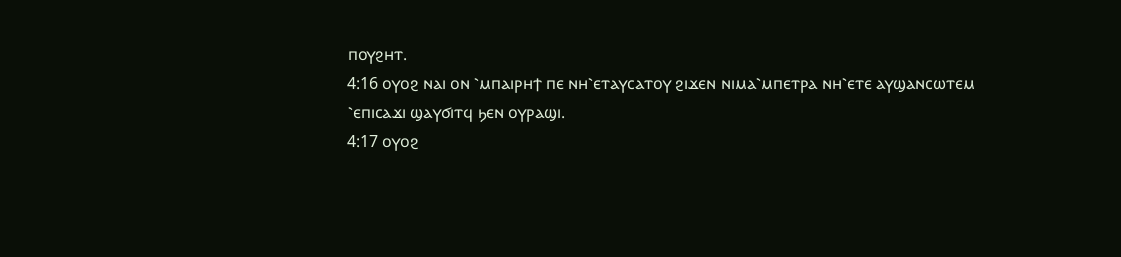ⲡⲟⲩϩⲏⲧ.
4:16 ⲟⲩⲟϩ ⲛⲁⲓ ⲟⲛ ⳿ⲙⲡⲁⲓⲣⲏϯ ⲡⲉ ⲛⲏ⳿ⲉⲧⲁⲩⲥⲁⲧⲟⲩ ϩⲓϫⲉⲛ ⲛⲓⲙⲁ⳿ⲙⲡⲉⲧⲣⲁ ⲛⲏ⳿ⲉⲧⲉ ⲁⲩϣⲁⲛⲥⲱⲧⲉⲙ ⳿ⲉⲡⲓⲥⲁϫⲓ ϣⲁⲩϭⲓⲧϥ ϧⲉⲛ ⲟⲩⲣⲁϣⲓ.
4:17 ⲟⲩⲟϩ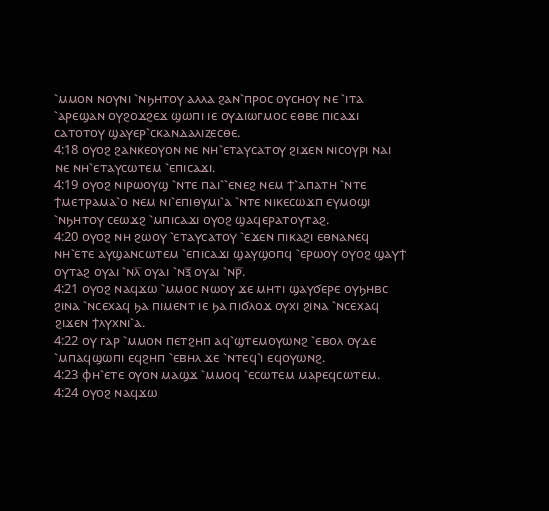⳿ⲙⲙⲟⲛ ⲛⲟⲩⲛⲓ ⳿ⲛϧⲏⲧⲟⲩ ⲁⲗⲗⲁ ϩⲁⲛ⳿ⲡⲣⲟⲥ ⲟⲩⲥⲏⲟⲩ ⲛⲉ ⳿ⲓⲧⲁ ⳿ⲁⲣⲉϣⲁⲛ ⲟⲩϩⲟϫϩⲉϫ ϣⲱⲡⲓ ⲓⲉ ⲟⲩⲇⲓⲱⲅⲙⲟⲥ ⲉⲑⲃⲉ ⲡⲓⲥⲁϫⲓ ⲥⲁⲧⲟⲧⲟⲩ ϣⲁⲩⲉⲣ⳿ⲥⲕⲁⲛⲇⲁⲗⲓⲍⲉⲥⲑⲉ.
4:18 ⲟⲩⲟϩ ϩⲁⲛⲕⲉⲟⲩⲟⲛ ⲛⲉ ⲛⲏ⳿ⲉⲧⲁⲩⲥⲁⲧⲟⲩ ϩⲓϫⲉⲛ ⲛⲓⲥⲟⲩⲣⲓ ⲛⲁⲓ ⲛⲉ ⲛⲏ⳿ⲉⲧⲁⲩⲥⲱⲧⲉⲙ ⳿ⲉⲡⲓⲥⲁϫⲓ.
4:19 ⲟⲩⲟϩ ⲛⲓⲣⲱⲟⲩϣ ⳿ⲛⲧⲉ ⲡⲁⲓ⳿⳿ⲉⲛⲉϩ ⲛⲉⲙ ϯ⳿ⲁⲡⲁⲧⲏ ⳿ⲛⲧⲉ ϯⲙⲉⲧⲣⲁⲙⲁ⳿ⲟ ⲛⲉⲙ ⲛⲓ⳿ⲉⲡⲓⲑⲩⲙⲓ⳿ⲁ ⳿ⲛⲧⲉ ⲛⲓⲕⲉⲥⲱϫⲡ ⲉⲩⲙⲟϣⲓ ⳿ⲛϧⲏⲧⲟⲩ ⲥⲉⲱϫϩ ⳿ⲙⲡⲓⲥⲁϫⲓ ⲟⲩⲟϩ ϣⲁϥⲉⲣⲁⲧⲟⲩⲧⲁϩ.
4:20 ⲟⲩⲟϩ ⲛⲏ ϩⲱⲟⲩ ⳿ⲉⲧⲁⲩⲥⲁⲧⲟⲩ ⳿ⲉϫⲉⲛ ⲡⲓⲕⲁϩⲓ ⲉⲑⲛⲁⲛⲉϥ ⲛⲏ⳿ⲉⲧⲉ ⲁⲩϣⲁⲛⲥⲱⲧⲉⲙ ⳿ⲉⲡⲓⲥⲁϫⲓ ϣⲁⲩϣⲟⲡϥ ⳿ⲉⲣⲱⲟⲩ ⲟⲩⲟϩ ϣⲁⲩϯ ⲟⲩⲧⲁϩ ⲟⲩⲁⲓ ⳿ⲛⲗ̅ ⲟⲩⲁⲓ ⳿ⲛⲝ̅ ⲟⲩⲁⲓ ⳿ⲛⲣ̅.
4:21 ⲟⲩⲟϩ ⲛⲁϥϫⲱ ⳿ⲙⲙⲟⲥ ⲛⲱⲟⲩ ϫⲉ ⲙⲏⲧⲓ ϣⲁⲩϭⲉⲣⲉ ⲟⲩϧⲏⲃⲥ ϩⲓⲛⲁ ⳿ⲛⲥⲉⲭⲁϥ ϧⲁ ⲡⲓⲙⲉⲛⲧ ⲓⲉ ϧⲁ ⲡⲓϭⲗⲟϫ ⲟⲩⲭⲓ ϩⲓⲛⲁ ⳿ⲛⲥⲉⲭⲁϥ ϩⲓϫⲉⲛ ϯⲗⲩⲭⲛⲓ⳿ⲁ.
4:22 ⲟⲩ ⲅⲁⲣ ⳿ⲙⲙⲟⲛ ⲡⲉⲧϩⲏⲡ ⲁϥ⳿ϣⲧⲉⲙⲟⲩⲱⲛϩ ⳿ⲉⲃⲟⲗ ⲟⲩⲇⲉ ⳿ⲙⲡⲁϥϣⲱⲡⲓ ⲉϥϩⲏⲡ ⳿ⲉⲃⲏⲗ ϫⲉ ⳿ⲛⲧⲉϥ⳿ⲓ ⲉϥⲟⲩⲱⲛϩ.
4:23 ⲫⲏ⳿ⲉⲧⲉ ⲟⲩⲟⲛ ⲙⲁϣϫ ⳿ⲙⲙⲟϥ ⳿ⲉⲥⲱⲧⲉⲙ ⲙⲁⲣⲉϥⲥⲱⲧⲉⲙ.
4:24 ⲟⲩⲟϩ ⲛⲁϥϫⲱ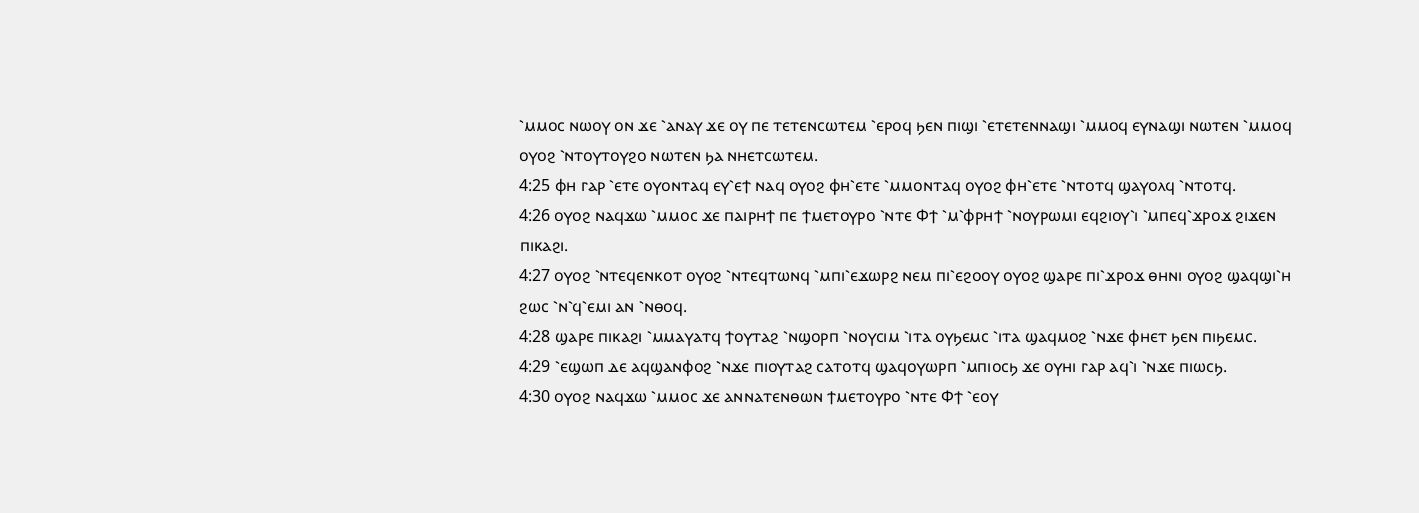⳿ⲙⲙⲟⲥ ⲛⲱⲟⲩ ⲟⲛ ϫⲉ ⳿ⲁⲛⲁⲩ ϫⲉ ⲟⲩ ⲡⲉ ⲧⲉⲧⲉⲛⲥⲱⲧⲉⲙ ⳿ⲉⲣⲟϥ ϧⲉⲛ ⲡⲓϣⲓ ⳿ⲉⲧⲉⲧⲉⲛⲛⲁϣⲓ ⳿ⲙⲙⲟϥ ⲉⲩⲛⲁϣⲓ ⲛⲱⲧⲉⲛ ⳿ⲙⲙⲟϥ ⲟⲩⲟϩ ⳿ⲛⲧⲟⲩⲧⲟⲩϩⲟ ⲛⲱⲧⲉⲛ ϧⲁ ⲛⲏⲉⲧⲥⲱⲧⲉⲙ.
4:25 ⲫⲏ ⲅⲁⲣ ⳿ⲉⲧⲉ ⲟⲩⲟⲛⲧⲁϥ ⲉⲩ⳿ⲉϯ ⲛⲁϥ ⲟⲩⲟϩ ⲫⲏ⳿ⲉⲧⲉ ⳿ⲙⲙⲟⲛⲧⲁϥ ⲟⲩⲟϩ ⲫⲏ⳿ⲉⲧⲉ ⳿ⲛⲧⲟⲧϥ ϣⲁⲩⲟⲗϥ ⳿ⲛⲧⲟⲧϥ.
4:26 ⲟⲩⲟϩ ⲛⲁϥϫⲱ ⳿ⲙⲙⲟⲥ ϫⲉ ⲡⲁⲓⲣⲏϯ ⲡⲉ ϯⲙⲉⲧⲟⲩⲣⲟ ⳿ⲛⲧⲉ Ⲫϯ ⳿ⲙ⳿ⲫⲣⲏϯ ⳿ⲛⲟⲩⲣⲱⲙⲓ ⲉϥϩⲓⲟⲩ⳿ⲓ ⳿ⲙⲡⲉϥ⳿ϫⲣⲟϫ ϩⲓϫⲉⲛ ⲡⲓⲕⲁϩⲓ.
4:27 ⲟⲩⲟϩ ⳿ⲛⲧⲉϥⲉⲛⲕⲟⲧ ⲟⲩⲟϩ ⳿ⲛⲧⲉϥⲧⲱⲛϥ ⳿ⲙⲡⲓ⳿ⲉϫⲱⲣϩ ⲛⲉⲙ ⲡⲓ⳿ⲉϩⲟⲟⲩ ⲟⲩⲟϩ ϣⲁⲣⲉ ⲡⲓ⳿ϫⲣⲟϫ ⲑⲏⲛⲓ ⲟⲩⲟϩ ϣⲁϥϣⲓ⳿ⲏ ϩⲱⲥ ⳿ⲛ⳿ϥ⳿ⲉⲙⲓ ⲁⲛ ⳿ⲛⲑⲟϥ.
4:28 ϣⲁⲣⲉ ⲡⲓⲕⲁϩⲓ ⳿ⲙⲙⲁⲩⲁⲧϥ ϯⲟⲩⲧⲁϩ ⳿ⲛϣⲟⲣⲡ ⳿ⲛⲟⲩⲥⲓⲙ ⳿ⲓⲧⲁ ⲟⲩϧⲉⲙⲥ ⳿ⲓⲧⲁ ϣⲁϥⲙⲟϩ ⳿ⲛϫⲉ ⲫⲏⲉⲧ ϧⲉⲛ ⲡⲓϧⲉⲙⲥ.
4:29 ⳿ⲉϣⲱⲡ ⲇⲉ ⲁϥϣⲁⲛⲫⲟϩ ⳿ⲛϫⲉ ⲡⲓⲟⲩⲧⲁϩ ⲥⲁⲧⲟⲧϥ ϣⲁϥⲟⲩⲱⲣⲡ ⳿ⲙⲡⲓⲟⲥϧ ϫⲉ ⲟⲩⲏⲓ ⲅⲁⲣ ⲁϥ⳿ⲓ ⳿ⲛϫⲉ ⲡⲓⲱⲥϧ.
4:30 ⲟⲩⲟϩ ⲛⲁϥϫⲱ ⳿ⲙⲙⲟⲥ ϫⲉ ⲁⲛⲛⲁⲧⲉⲛⲑⲱⲛ ϯⲙⲉⲧⲟⲩⲣⲟ ⳿ⲛⲧⲉ Ⲫϯ ⳿ⲉⲟⲩ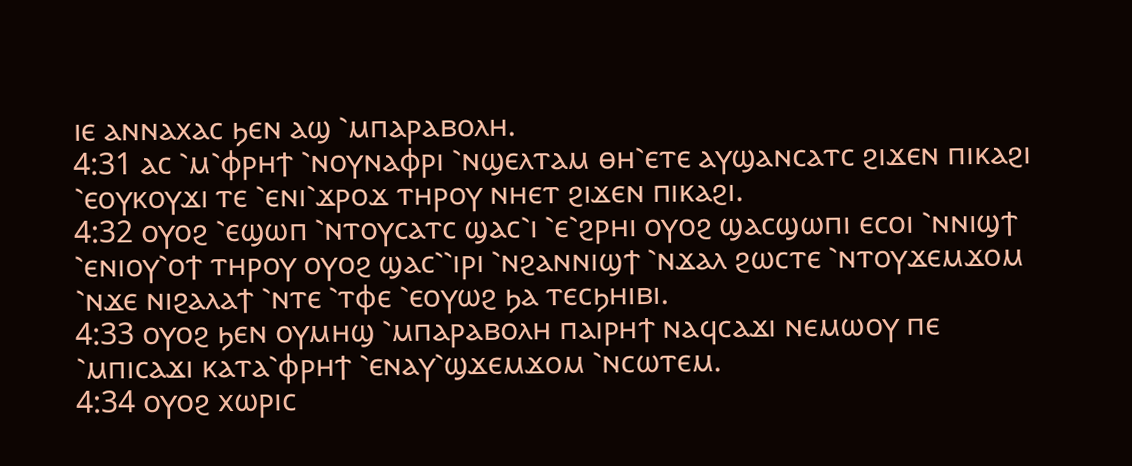ⲓⲉ ⲁⲛⲛⲁⲭⲁⲥ ϧⲉⲛ ⲁϣ ⳿ⲙⲡⲁⲣⲁⲃⲟⲗⲏ.
4:31 ⲁⲥ ⳿ⲙ⳿ⲫⲣⲏϯ ⳿ⲛⲟⲩⲛⲁⲫⲣⲓ ⳿ⲛϣⲉⲗⲧⲁⲙ ⲑⲏ⳿ⲉⲧⲉ ⲁⲩϣⲁⲛⲥⲁⲧⲥ ϩⲓϫⲉⲛ ⲡⲓⲕⲁϩⲓ ⳿ⲉⲟⲩⲕⲟⲩϫⲓ ⲧⲉ ⳿ⲉⲛⲓ⳿ϫⲣⲟϫ ⲧⲏⲣⲟⲩ ⲛⲏⲉⲧ ϩⲓϫⲉⲛ ⲡⲓⲕⲁϩⲓ.
4:32 ⲟⲩⲟϩ ⳿ⲉϣⲱⲡ ⳿ⲛⲧⲟⲩⲥⲁⲧⲥ ϣⲁⲥ⳿ⲓ ⳿ⲉ⳿ϩⲣⲏⲓ ⲟⲩⲟϩ ϣⲁⲥϣⲱⲡⲓ ⲉⲥⲟⲓ ⳿ⲛⲛⲓϣϯ ⳿ⲉⲛⲓⲟⲩ⳿ⲟϯ ⲧⲏⲣⲟⲩ ⲟⲩⲟϩ ϣⲁⲥ⳿⳿ⲓⲣⲓ ⳿ⲛϩⲁⲛⲛⲓϣϯ ⳿ⲛϫⲁⲗ ϩⲱⲥⲧⲉ ⳿ⲛⲧⲟⲩϫⲉⲙϫⲟⲙ ⳿ⲛϫⲉ ⲛⲓϩⲁⲗⲁϯ ⳿ⲛⲧⲉ ⳿ⲧⲫⲉ ⳿ⲉⲟⲩⲱϩ ϧⲁ ⲧⲉⲥϧⲏⲓⲃⲓ.
4:33 ⲟⲩⲟϩ ϧⲉⲛ ⲟⲩⲙⲏϣ ⳿ⲙⲡⲁⲣⲁⲃⲟⲗⲏ ⲡⲁⲓⲣⲏϯ ⲛⲁϥⲥⲁϫⲓ ⲛⲉⲙⲱⲟⲩ ⲡⲉ ⳿ⲙⲡⲓⲥⲁϫⲓ ⲕⲁⲧⲁ⳿ⲫⲣⲏϯ ⳿ⲉⲛⲁⲩ⳿ϣϫⲉⲙϫⲟⲙ ⳿ⲛⲥⲱⲧⲉⲙ.
4:34 ⲟⲩⲟϩ ⲭⲱⲣⲓⲥ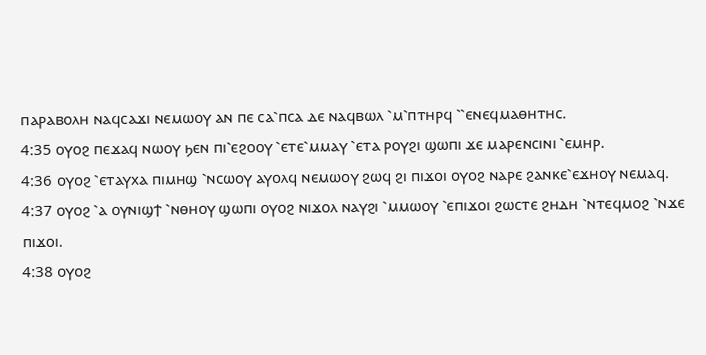ⲡⲁⲣⲁⲃⲟⲗⲏ ⲛⲁϥⲥⲁϫⲓ ⲛⲉⲙⲱⲟⲩ ⲁⲛ ⲡⲉ ⲥⲁ⳿ⲡⲥⲁ ⲇⲉ ⲛⲁϥⲃⲱⲗ ⳿ⲙ⳿ⲡⲧⲏⲣϥ ⳿⳿ⲉⲛⲉϥⲙⲁⲑⲏⲧⲏⲥ.
4:35 ⲟⲩⲟϩ ⲡⲉϫⲁϥ ⲛⲱⲟⲩ ϧⲉⲛ ⲡⲓ⳿ⲉϩⲟⲟⲩ ⳿ⲉⲧⲉ⳿ⲙⲙⲁⲩ ⳿ⲉⲧⲁ ⲣⲟⲩϩⲓ ϣⲱⲡⲓ ϫⲉ ⲙⲁⲣⲉⲛⲥⲓⲛⲓ ⳿ⲉⲙⲏⲣ.
4:36 ⲟⲩⲟϩ ⳿ⲉⲧⲁⲩⲭⲁ ⲡⲓⲙⲏϣ ⳿ⲛⲥⲱⲟⲩ ⲁⲩⲟⲗϥ ⲛⲉⲙⲱⲟⲩ ϩⲱϥ ϩⲓ ⲡⲓϫⲟⲓ ⲟⲩⲟϩ ⲛⲁⲣⲉ ϩⲁⲛⲕⲉ⳿ⲉϫⲏⲟⲩ ⲛⲉⲙⲁϥ.
4:37 ⲟⲩⲟϩ ⳿ⲁ ⲟⲩⲛⲓϣϯ ⳿ⲛⲑⲏⲟⲩ ϣⲱⲡⲓ ⲟⲩⲟϩ ⲛⲓϫⲟⲗ ⲛⲁⲩϩⲓ ⳿ⲙⲙⲱⲟⲩ ⳿ⲉⲡⲓϫⲟⲓ ϩⲱⲥⲧⲉ ϩⲏⲇⲏ ⳿ⲛⲧⲉϥⲙⲟϩ ⳿ⲛϫⲉ ⲡⲓϫⲟⲓ.
4:38 ⲟⲩⲟϩ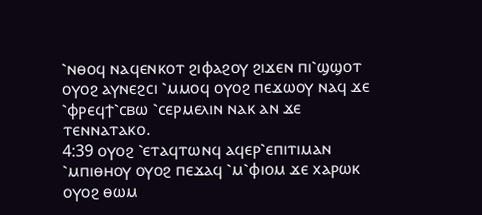⳿ⲛⲑⲟϥ ⲛⲁϥⲉⲛⲕⲟⲧ ϩⲓⲫⲁϩⲟⲩ ϩⲓϫⲉⲛ ⲡⲓ⳿ϣϣⲟⲧ ⲟⲩⲟϩ ⲁⲩⲛⲉϩⲥⲓ ⳿ⲙⲙⲟϥ ⲟⲩⲟϩ ⲡⲉϫⲱⲟⲩ ⲛⲁϥ ϫⲉ ⳿ⲫⲣⲉϥϯ⳿ⲥⲃⲱ ⳿ⲥⲉⲣⲙⲉⲗⲓⲛ ⲛⲁⲕ ⲁⲛ ϫⲉ ⲧⲉⲛⲛⲁⲧⲁⲕⲟ.
4:39 ⲟⲩⲟϩ ⳿ⲉⲧⲁϥⲧⲱⲛϥ ⲁϥⲉⲣ⳿ⲉⲡⲓⲧⲓⲙⲁⲛ ⳿ⲙⲡⲓⲑⲏⲟⲩ ⲟⲩⲟϩ ⲡⲉϫⲁϥ ⳿ⲙ⳿ⲫⲓⲟⲙ ϫⲉ ⲭⲁⲣⲱⲕ ⲟⲩⲟϩ ⲑⲱⲙ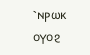⳿ⲛⲣⲱⲕ ⲟⲩⲟϩ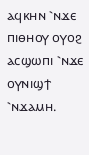ⲁϥⲕⲏⲛ ⳿ⲛϫⲉ ⲡⲓⲑⲏⲟⲩ ⲟⲩⲟϩ ⲁⲥϣⲱⲡⲓ ⳿ⲛϫⲉ ⲟⲩⲛⲓϣϯ ⳿ⲛϫⲁⲙⲏ.